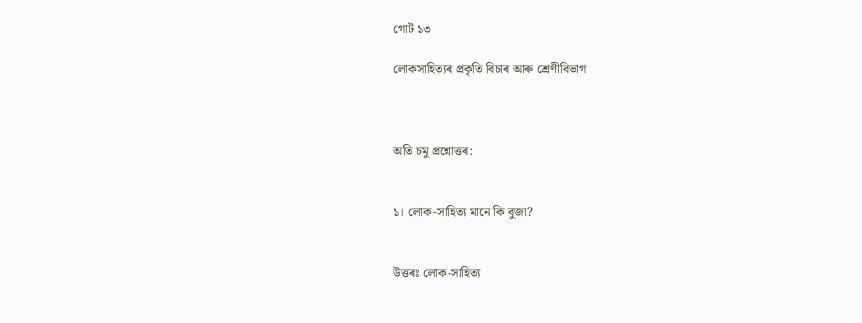গোট ১৩

লোকসাহিত্যৰ প্ৰকৃতি বিচাৰ আৰু শ্ৰেণীবিভাগ



অতি চমু প্রশ্নোত্তৰ:


১। লোক-সাহিত্য মানে কি বুজা?


উত্তৰঃ লোক-সাহিত্য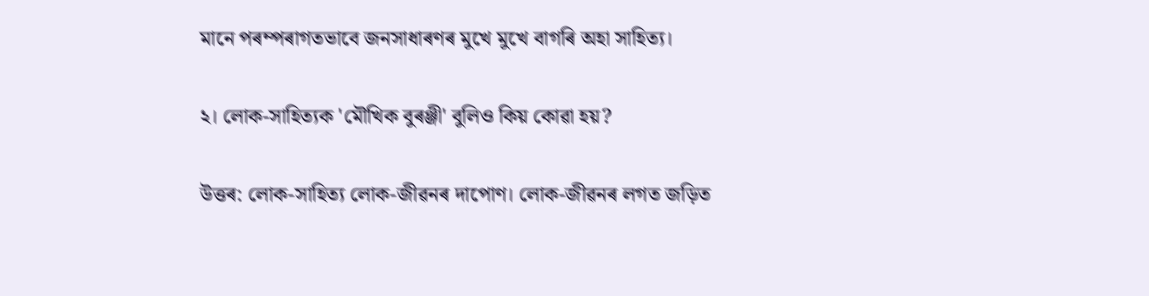মানে পৰম্পৰাগতভাবে জনসাধাৰণৰ মুখে মুখে বাগৰি অহা সাহিত্য।


২। লোক-সাহিত্যক 'মৌখিক বুৰঞ্জী' বুলিও কিয় কোৱা হয়?


উত্তৰ: লোক-সাহিত্য লোক-জীৱনৰ দাপোণ। লোক-জীৱনৰ লগত জড়িত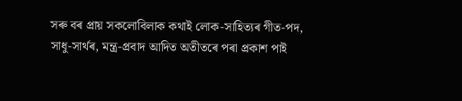সৰু বৰ প্ৰায় সকলোবিলাক কথাই লোক-সাহিত্যৰ গীত-পদ, সাধু-সার্থৰ, মন্ত্র-প্রবাদ আদিত অতীতৰে পৰা প্ৰকাশ পাই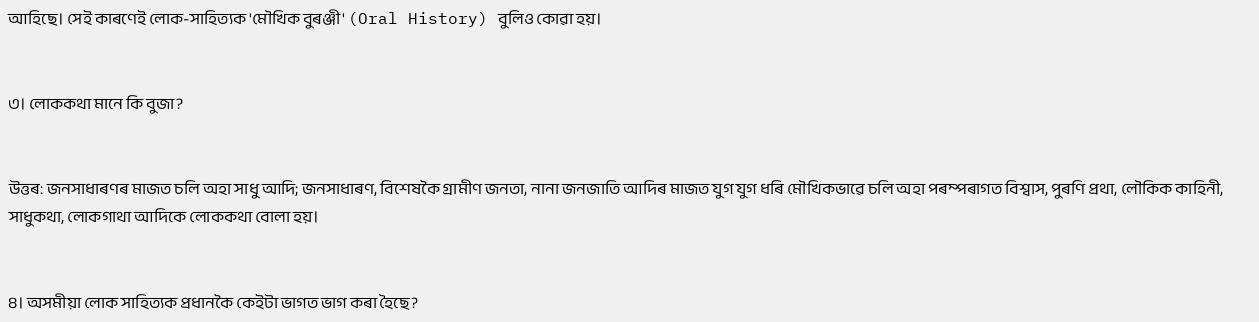আহিছে। সেই কাৰণেই লোক-সাহিত্যক 'মৌখিক বুৰঞ্জী' (Oral History) বুলিও কোৱা হয়।


৩। লোককথা মানে কি বুজা?


উত্তৰ: জনসাধাৰণৰ মাজত চলি অহা সাধু আদি; জনসাধাৰণ, বিশেষকৈ গ্রামীণ জনতা, নানা জনজাতি আদিৰ মাজত যুগ যুগ ধৰি মৌখিকভাৱে চলি অহা পৰম্পৰাগত বিশ্বাস, পুৰণি প্রথা, লৌকিক কাহিনী, সাধুকথা, লোকগাথা আদিকে লোককথা বোলা হয়।


৪। অসমীয়া লোক সাহিত্যক প্রধানকৈ কেইটা ভাগত ভাগ কৰা হৈছে?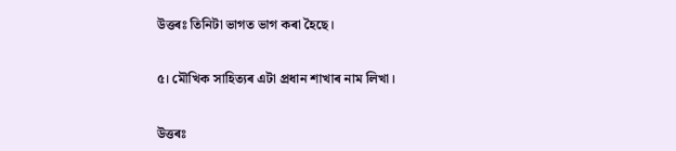উত্তৰঃ তিনিটা ভাগত ভাগ কৰা হৈছে।


৫। মৌখিক সাহিত্যৰ এটা প্রধান শাখাৰ নাম লিখা।


উত্তৰঃ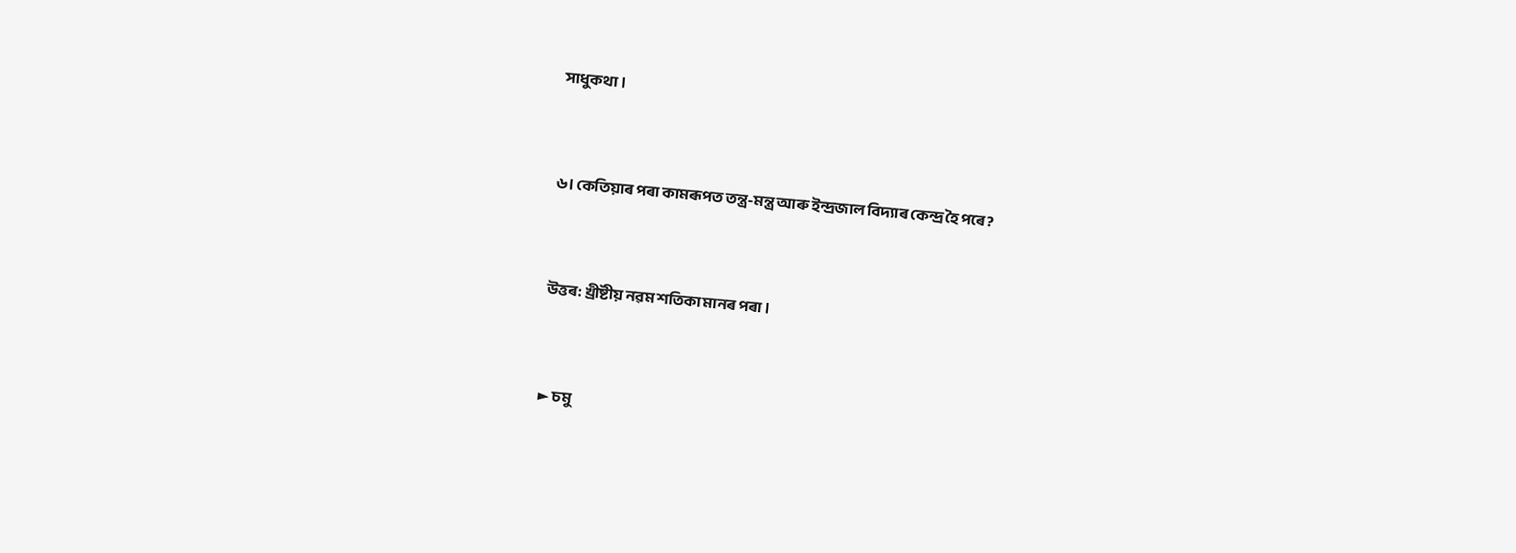সাধুকথা।


৬। কেতিয়াৰ পৰা কামৰূপত তন্ত্র-মন্ত্ৰ আৰু ইন্দ্ৰজাল বিদ্যাৰ কেন্দ্ৰ হৈ পৰে?


উত্তৰ: খ্ৰীষ্টীয় নৱম শতিকা মানৰ পৰা।


► চমু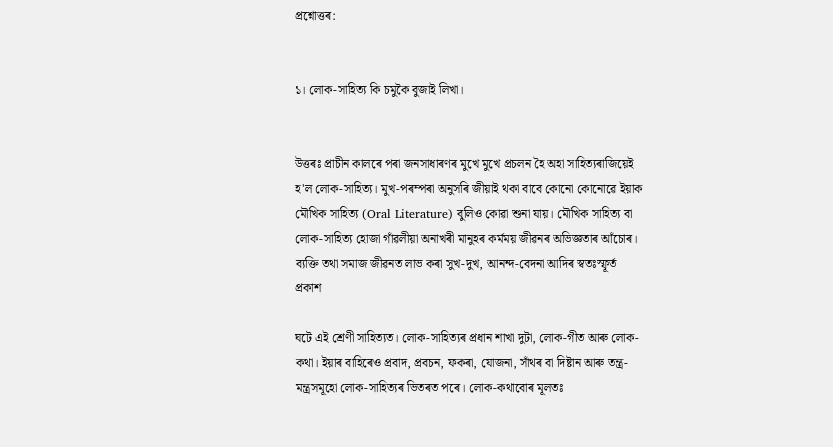প্রশ্নোত্তৰ:


১। লোক-সাহিত্য কি চমুকৈ বুজাই লিখা।


উত্তৰঃ প্ৰাচীন কালৰে পৰা জনসাধাৰণৰ মুখে মুখে প্রচলন হৈ অহা সাহিত্যৰাজিয়েই হ'ল লোক-সাহিত্য। মুখ-পৰম্পৰা অনুসৰি জীয়াই থকা বাবে কোনো কোনোৱে ইয়াক মৌখিক সাহিত্য (Oral Literature) বুলিও কোৱা শুনা যায়। মৌখিক সাহিত্য বা লোক-সাহিত্য হোজা গাঁৱলীয়া অনাখৰী মানুহৰ কৰ্মময় জীৱনৰ অভিজ্ঞতাৰ আঁচোৰ। ব্যক্তি তথা সমাজ জীৱনত লাভ কৰা সুখ-দুখ, আনন্দ-বেদনা আদিৰ স্বতঃস্ফূর্ত প্রকাশ

ঘটে এই শ্রেণী সাহিত্যত। লোক-সাহিত্যৰ প্রধান শাখা দুটা, লোক-গীত আৰু লোক-কথা। ইয়াৰ বাহিৰেও প্রবাদ, প্রবচন, ফকৰা, যোজনা, সাঁথৰ বা দিষ্টান আৰু তন্ত্র-মন্ত্রসমূহো লোক-সাহিত্যৰ ভিতৰত পৰে। লোক-কথাবোৰ মূলতঃ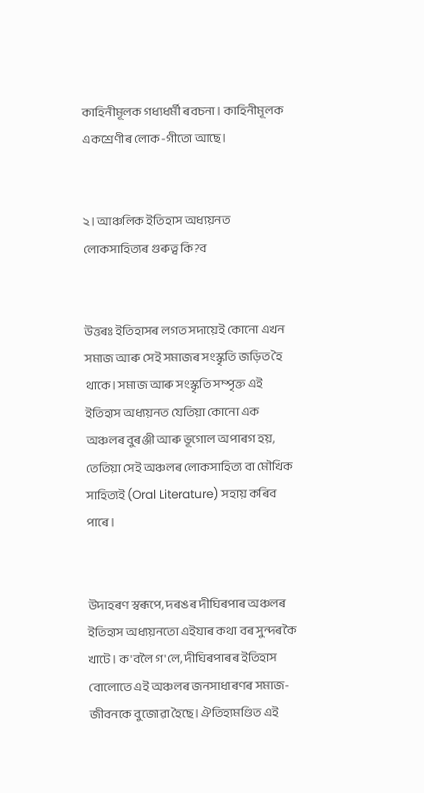কাহিনীমূলক গধ্যধর্মী ৰবচনা। কাহিনীমূলক একশ্রেণীৰ লোক-গীতো আছে।


২। আঞ্চলিক ইতিহাস অধ্যয়নত লোকসাহিত্যৰ গুৰুত্ব কি?ব


উত্তৰঃ ইতিহাসৰ লগত সদায়েই কোনো এখন সমাজ আৰু সেই সমাজৰ সংস্কৃতি জড়িত হৈ থাকে। সমাজ আৰু সংস্কৃতি সম্পৃক্ত এই ইতিহাস অধ্যয়নত যেতিয়া কোনো এক অঞ্চলৰ বুৰঞ্জী আৰু ভূগোল অপাৰগ হয়, তেতিয়া সেই অঞ্চলৰ লোকসাহিত্য বা মৌখিক সাহিত্যই (Oral Literature) সহায় কৰিব পাৰে।


উদাহৰণ স্বৰূপে, দৰঙৰ দীঘিৰপাৰ অঞ্চলৰ ইতিহাস অধ্যয়নতো এইযাৰ কথা বৰ সুন্দৰকৈ খাটে। ক'বলৈ গ'লে, দীঘিৰপাৰৰ ইতিহাস বোলোতে এই অঞ্চলৰ জনসাধাৰণৰ সমাজ-জীবনকে বুজোৱা হৈছে। ঐতিহ্যমণ্ডিত এই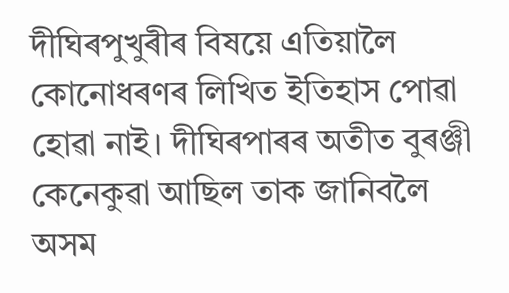দীঘিৰপুখুৰীৰ বিষয়ে এতিয়ালৈ কোনোধৰণৰ লিখিত ইতিহাস পোৱা হোৱা নাই। দীঘিৰপাৰৰ অতীত বুৰঞ্জী কেনেকুৱা আছিল তাক জানিবলৈ অসম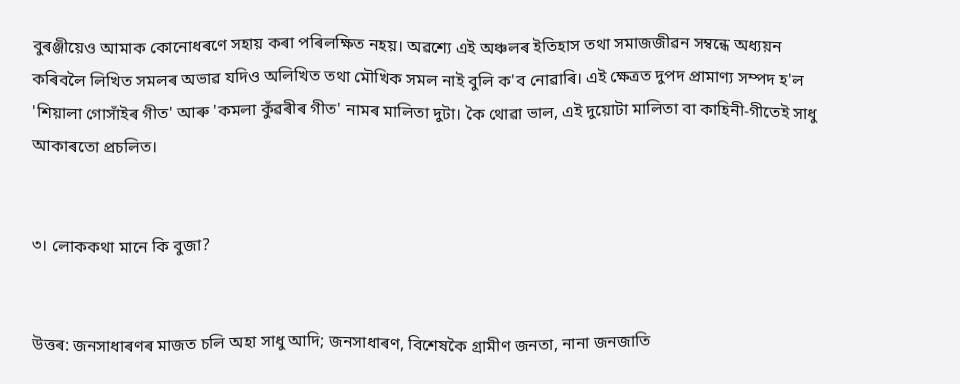বুৰঞ্জীয়েও আমাক কোনোধৰণে সহায় কৰা পৰিলক্ষিত নহয়। অৱশ্যে এই অঞ্চলৰ ইতিহাস তথা সমাজজীৱন সম্বন্ধে অধ্যয়ন কৰিবলৈ লিখিত সমলৰ অভাৱ যদিও অলিখিত তথা মৌখিক সমল নাই বুলি ক'ব নোৱাৰি। এই ক্ষেত্ৰত দুপদ প্রামাণ্য সম্পদ হ'ল 'শিয়ালা গোসাঁইৰ গীত' আৰু 'কমলা কুঁৱৰীৰ গীত' নামৰ মালিতা দুটা। কৈ থোৱা ভাল, এই দুয়োটা মালিতা বা কাহিনী-গীতেই সাধু আকাৰতো প্রচলিত।


৩। লোককথা মানে কি বুজা?


উত্তৰ: জনসাধাৰণৰ মাজত চলি অহা সাধু আদি; জনসাধাৰণ, বিশেষকৈ গ্রামীণ জনতা, নানা জনজাতি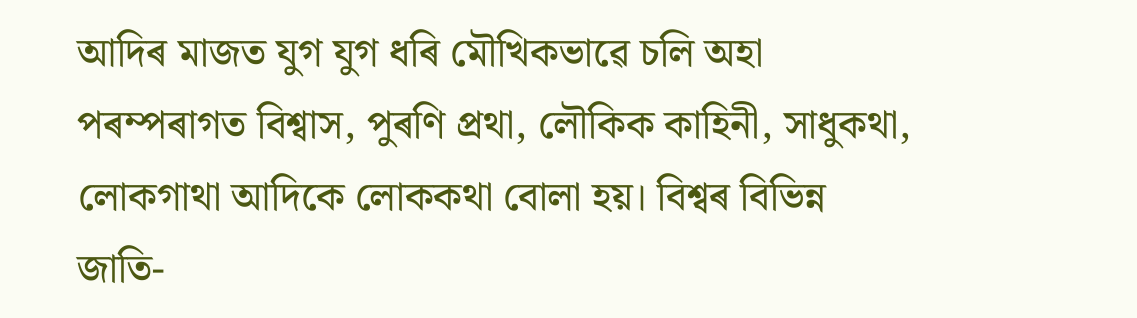আদিৰ মাজত যুগ যুগ ধৰি মৌখিকভাৱে চলি অহা পৰম্পৰাগত বিশ্বাস, পুৰণি প্রথা, লৌকিক কাহিনী, সাধুকথা, লোকগাথা আদিকে লোককথা বোলা হয়। বিশ্বৰ বিভিন্ন জাতি-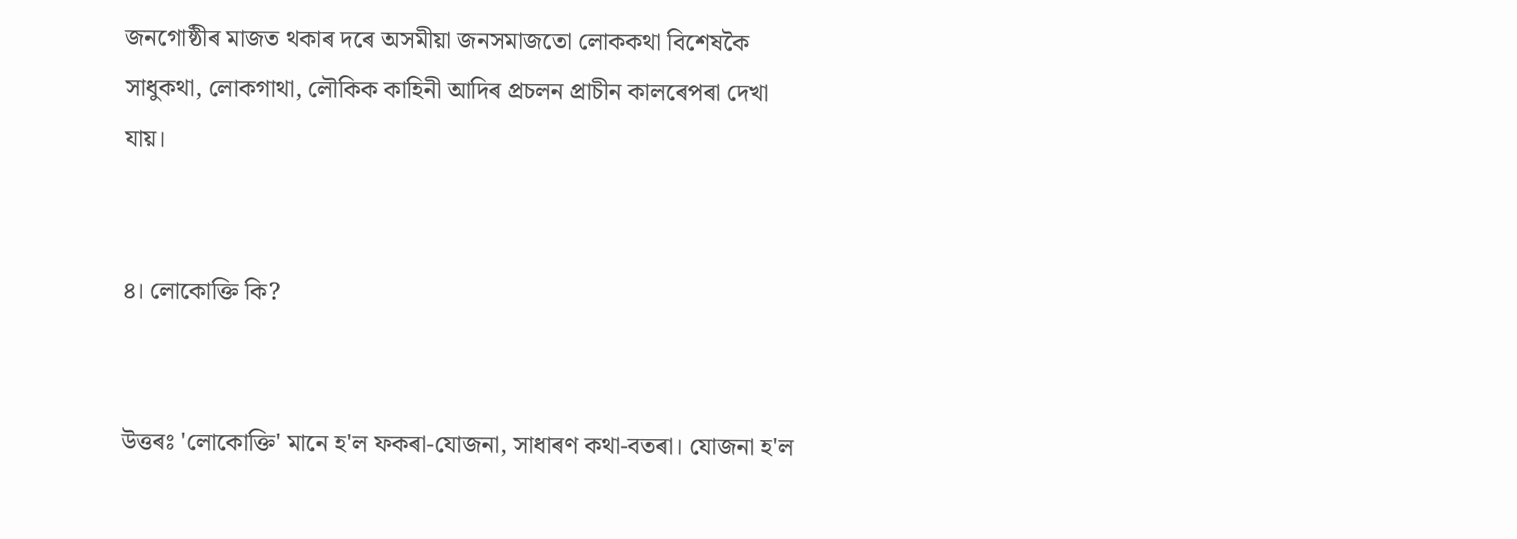জনগোষ্ঠীৰ মাজত থকাৰ দৰে অসমীয়া জনসমাজতো লোককথা বিশেষকৈ সাধুকথা, লোকগাথা, লৌকিক কাহিনী আদিৰ প্ৰচলন প্রাচীন কালৰেপৰা দেখা যায়।


৪। লোকোক্তি কি?


উত্তৰঃ 'লোকোক্তি' মানে হ'ল ফকৰা-যোজনা, সাধাৰণ কথা-বতৰা। যোজনা হ'ল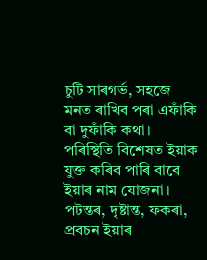চুটি সাৰগৰ্ভ, সহজে মনত ৰাখিব পৰা এফাঁকি বা দুফাঁকি কথা। পৰিস্থিতি বিশেষত ইয়াক যুক্ত কৰিব পাৰি বাবে ইয়াৰ নাম যোজনা। পটন্তৰ, দৃষ্টান্ত, ফকৰা, প্রবচন ইয়াৰ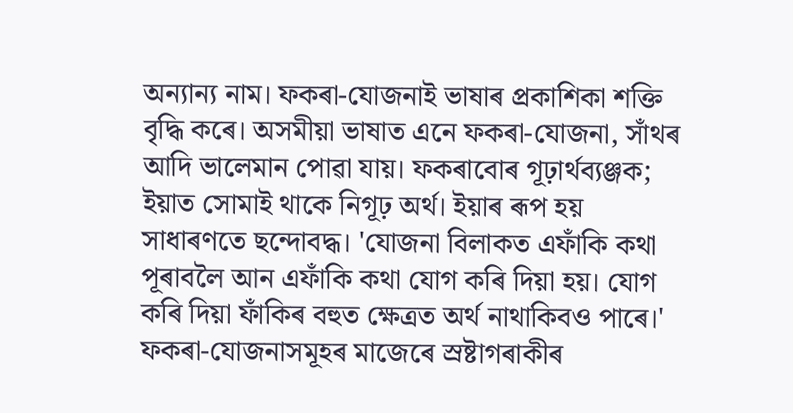অন্যান্য নাম। ফকৰা-যোজনাই ভাষাৰ প্রকাশিকা শক্তি বৃদ্ধি কৰে। অসমীয়া ভাষাত এনে ফকৰা-যোজনা, সাঁথৰ আদি ভালেমান পোৱা যায়। ফকৰাবোৰ গূঢ়াৰ্থব্যঞ্জক; ইয়াত সোমাই থাকে নিগূঢ় অর্থ। ইয়াৰ ৰূপ হয় সাধাৰণতে ছন্দোবদ্ধ। 'যোজনা বিলাকত এফাঁকি কথা পূৰাবলৈ আন এফাঁকি কথা যোগ কৰি দিয়া হয়। যোগ কৰি দিয়া ফাঁকিৰ বহুত ক্ষেত্ৰত অর্থ নাথাকিবও পাৰে।' ফকৰা-যোজনাসমূহৰ মাজেৰে স্ৰষ্টাগৰাকীৰ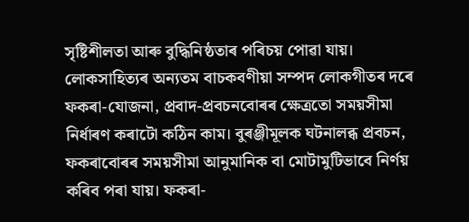সৃষ্টিশীলতা আৰু বুদ্ধিনিষ্ঠতাৰ পৰিচয় পোৱা যায়। লোকসাহিত্যৰ অন্যতম বাচকবণীয়া সম্পদ লোকগীতৰ দৰে ফকৰা-যোজনা, প্রবাদ-প্রবচনবোৰৰ ক্ষেত্ৰতো সময়সীমা নির্ধাৰণ কৰাটো কঠিন কাম। বুৰঞ্জীমূলক ঘটনালব্ধ প্রবচন, ফকৰাবোৰৰ সময়সীমা আনুমানিক বা মোটামুটিভাবে নিৰ্ণয় কৰিব পৰা যায়। ফকৰা-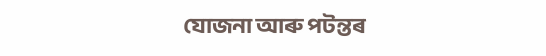যোজনা আৰু পটন্তৰ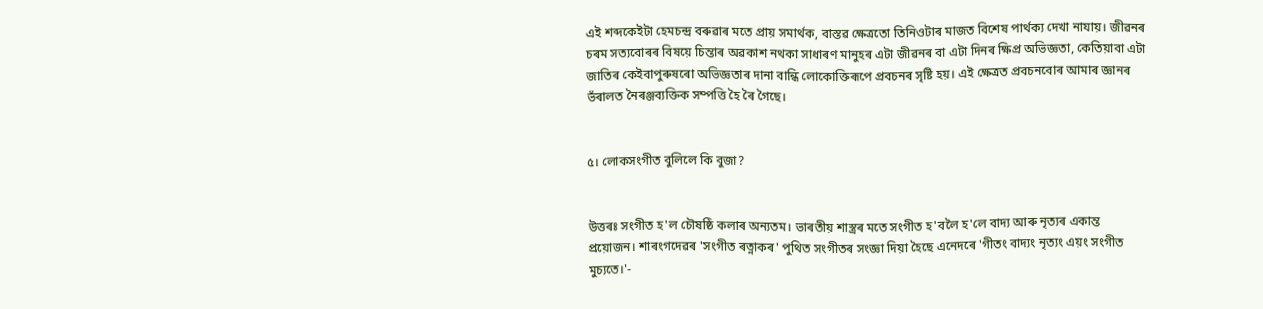এই শব্দকেইটা হেমচন্দ্ৰ বৰুৱাৰ মতে প্রায় সমার্থক, বাস্তৱ ক্ষেত্ৰতো তিনিওটাৰ মাজত বিশেষ পার্থক্য দেখা নাযায়। জীৱনৰ চৰম সত্যবোৰৰ বিষয়ে চিন্তাৰ অৱকাশ নথকা সাধাৰণ মানুহৰ এটা জীৱনৰ বা এটা দিনৰ ক্ষিপ্ৰ অভিজ্ঞতা, কেতিয়াবা এটা জাতিৰ কেইবাপুৰুষৰো অভিজ্ঞতাৰ দানা বান্ধি লোকোক্তিৰূপে প্রবচনৰ সৃষ্টি হয়। এই ক্ষেত্ৰত প্রবচনবোৰ আমাৰ জ্ঞানৰ ভঁৰালত নৈৰঞ্জব্যক্তিক সম্পত্তি হৈ ৰৈ গৈছে।


৫। লোকসংগীত বুলিলে কি বুজা?


উত্তৰঃ সংগীত হ'ল চৌষষ্ঠি কলাৰ অন্যতম। ভাৰতীয় শাস্ত্ৰৰ মতে সংগীত হ'বলৈ হ'লে বাদ্য আৰু নৃত্যৰ একান্ত প্রয়োজন। শাৰংগদেৱৰ 'সংগীত ৰত্নাকৰ' পুথিত সংগীতৰ সংজ্ঞা দিয়া হৈছে এনেদৰে 'গীতং বাদ্যং নৃত্যং এয়ং সংগীত মুচ্যতে।'-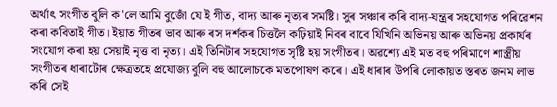অর্থাৎ সংগীত বুলি ক'লে আমি বুজোঁ যে ই গীত, বাদ্য আৰু নৃত্যৰ সমষ্টি। সুৰ সঞ্চাৰ কৰি বাদ্য-যন্ত্ৰৰ সহযোগত পৰিৱেশন কৰা কবিতাই গীত। ইয়াত গীতৰ ভাব আৰু ৰস দৰ্শকৰ চিত্তলৈ কঢ়িয়াই নিবৰ বাবে যিখিনি অভিনয় আৰু অভিনয় প্রকাৰ্যৰ সংযোগ কৰা হয় সেয়াই নৃত্ত বা নৃত্য। এই তিনিটাৰ সহযোগত সৃষ্টি হয় সংগীতৰ। অৱশ্যে এই মত বহু পৰিমাণে শাস্ত্রীয় সংগীতৰ ধাৰাটোৰ ক্ষেত্ৰতহে প্রযোজ্য বুলি বহু আলোচকে মতপোষণ কৰে। এই ধাৰাৰ উপৰি লোকায়ত স্তৰত জনম লাভ কৰি সেই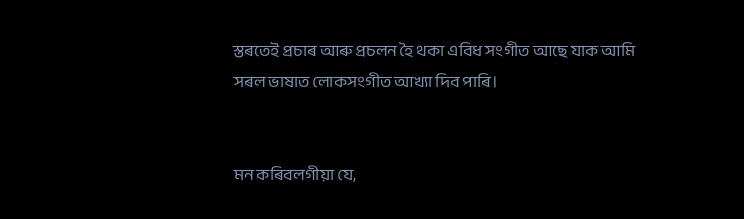স্তৰতেই প্ৰচাৰ আৰু প্রচলন হৈ থকা এবিধ সংগীত আছে যাক আমি সৰল ভাষাত লোকসংগীত আখ্যা দিব পাৰি।


মন কৰিবলগীয়া যে,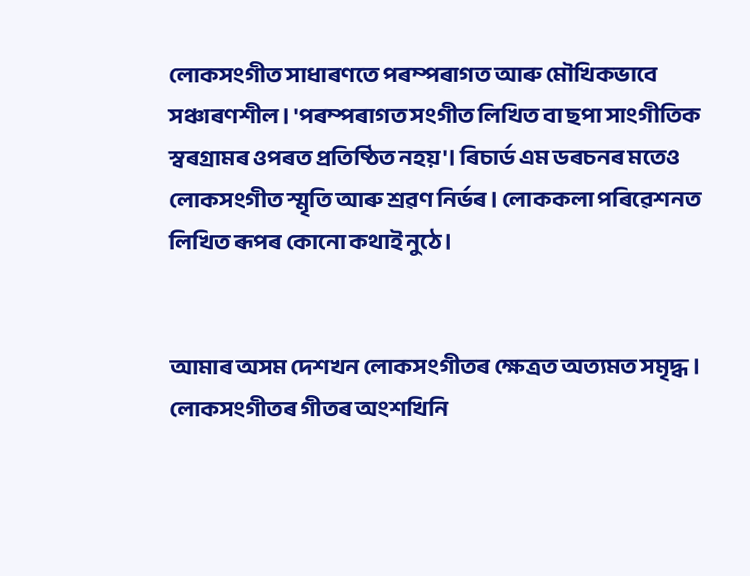লোকসংগীত সাধাৰণতে পৰম্পৰাগত আৰু মৌখিকভাবে সঞ্চাৰণশীল। 'পৰম্পৰাগত সংগীত লিখিত বা ছপা সাংগীতিক স্বৰগ্ৰামৰ ওপৰত প্ৰতিষ্ঠিত নহয়'। ৰিচাৰ্ড এম ডৰচনৰ মতেও লোকসংগীত স্মৃতি আৰু শ্ৰৱণ নিৰ্ভৰ। লোককলা পৰিৱেশনত লিখিত ৰূপৰ কোনো কথাই নুঠে।


আমাৰ অসম দেশখন লোকসংগীতৰ ক্ষেত্ৰত অত্যমত সমৃদ্ধ। লোকসংগীতৰ গীতৰ অংশখিনি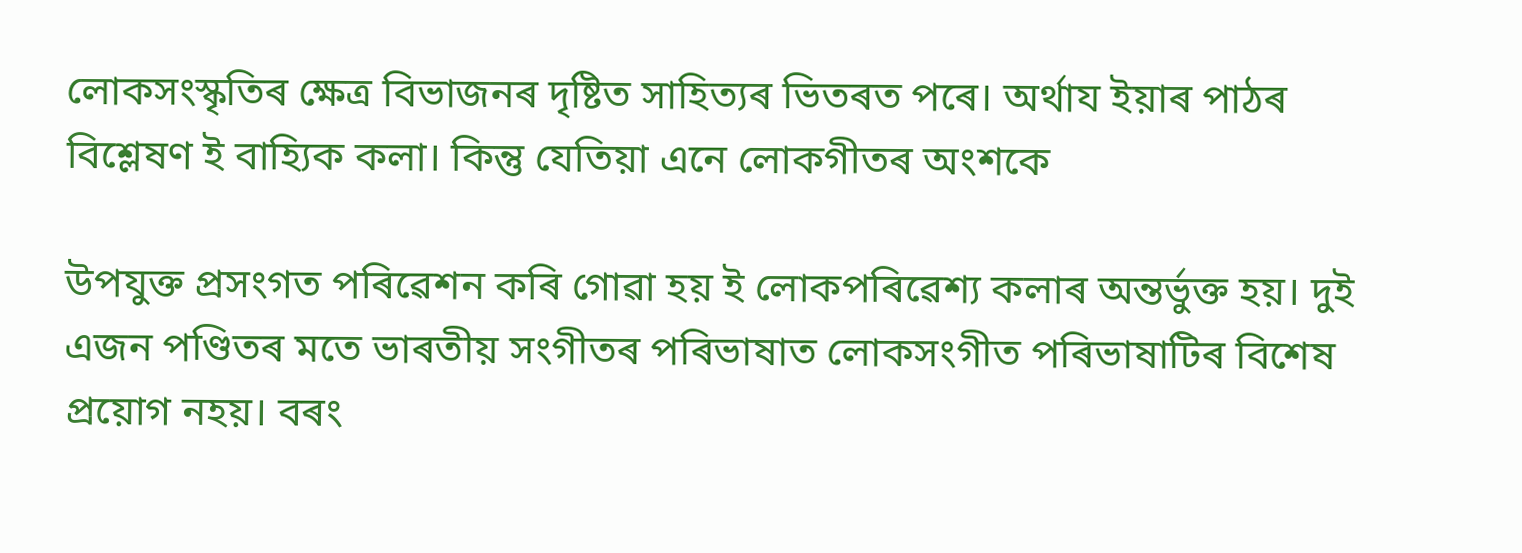লোকসংস্কৃতিৰ ক্ষেত্ৰ বিভাজনৰ দৃষ্টিত সাহিত্যৰ ভিতৰত পৰে। অর্থায ইয়াৰ পাঠৰ বিশ্লেষণ ই বাহ্যিক কলা। কিন্তু যেতিয়া এনে লোকগীতৰ অংশকে

উপযুক্ত প্রসংগত পৰিৱেশন কৰি গোৱা হয় ই লোকপৰিৱেশ্য কলাৰ অন্তর্ভুক্ত হয়। দুই এজন পণ্ডিতৰ মতে ভাৰতীয় সংগীতৰ পৰিভাষাত লোকসংগীত পৰিভাষাটিৰ বিশেষ প্রয়োগ নহয়। বৰং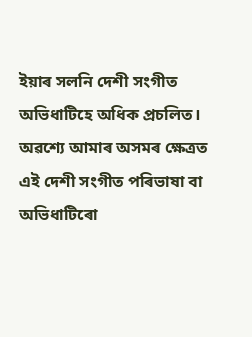ইয়াৰ সলনি দেশী সংগীত অভিধাটিহে অধিক প্রচলিত। অৱশ্যে আমাৰ অসমৰ ক্ষেত্ৰত এই দেশী সংগীত পৰিভাষা বা অভিধাটিৰো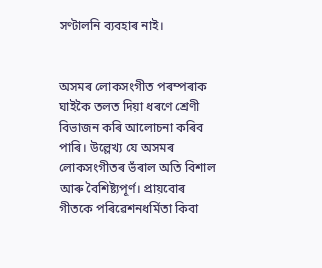সণ্টালনি ব্যবহাৰ নাই।


অসমৰ লোকসংগীত পৰম্পৰাক ঘাইকৈ তলত দিয়া ধৰণে শ্রেণী বিভাজন কৰি আলোচনা কৰিব পাৰি। উল্লেখ্য যে অসমৰ লোকসংগীতৰ ভঁৰাল অতি বিশাল আৰু বৈশিষ্ট্যপূর্ণ। প্ৰায়বোৰ গীতকে পৰিৱেশনধর্মিতা কিবা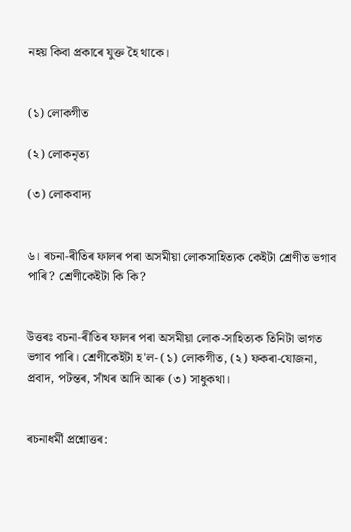নহয় কিবা প্ৰকাৰে যুক্ত হৈ থাকে।


(১) লোকগীত

(২) লোকনৃত্য

(৩) লোকবাদ্য


৬। ৰচনা-ৰীতিৰ ফালৰ পৰা অসমীয়া লোকসাহিত্যক কেইটা শ্ৰেণীত ভগাব পাৰি? শ্রেণীকেইটা কি কি?


উত্তৰঃ বচনা-ৰীতিৰ ফালৰ পৰা অসমীয়া লোক-সাহিত্যক তিনিটা ভাগত ভগাব পাৰি। শ্রেণীকেইটা হ'ল- (১) লোকগীত, (২) ফকৰা-যোজনা, প্রবাদ, পটন্তৰ, সাঁথৰ আদি আৰু (৩) সাধুকথা।


ৰচনাধৰ্মী প্রশ্নোত্তৰ: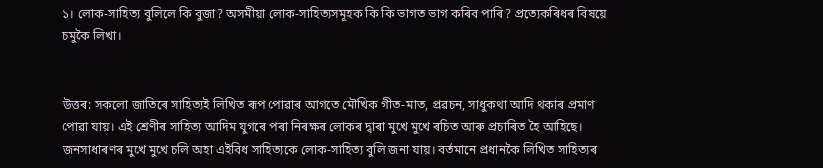১। লোক-সাহিত্য বুলিলে কি বুজা? অসমীয়া লোক-সাহিত্যসমূহক কি কি ভাগত ভাগ কৰিব পাৰি? প্রত্যেকৰিধৰ বিষয়ে চমুকৈ লিখা।


উত্তৰ: সকলো জাতিৰে সাহিত্যই লিখিত ৰূপ পোৱাৰ আগতে মৌখিক গীত-মাত, প্ৰৱচন, সাধুকথা আদি থকাৰ প্ৰমাণ পোৱা যায়। এই শ্ৰেণীৰ সাহিত্য আদিম যুগৰে পৰা নিৰক্ষৰ লোকৰ দ্বাৰা মুখে মুখে ৰচিত আৰু প্ৰচাৰিত হৈ আহিছে। জনসাধাৰণৰ মুখে মুখে চলি অহা এইবিধ সাহিত্যকে লোক-সাহিত্য বুলি জনা যায়। বর্তমানে প্রধানকৈ লিখিত সাহিত্যৰ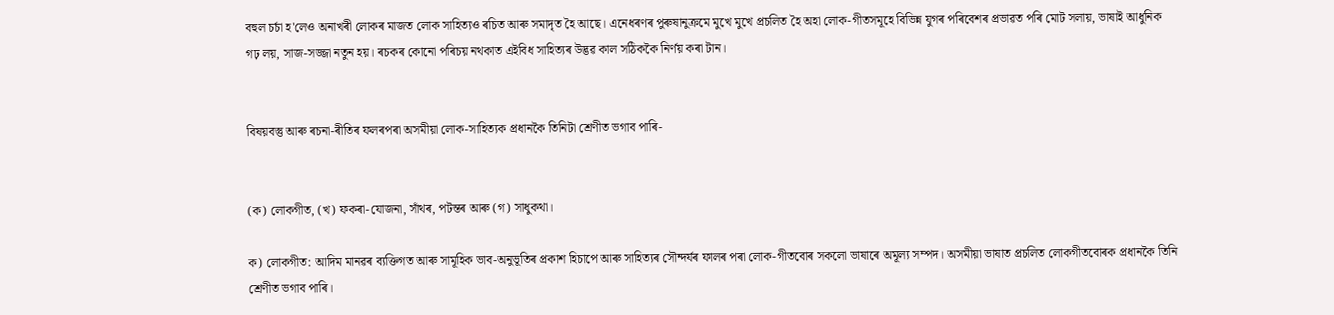বহুল চর্চা হ'লেও অনাখৰী লোকৰ মাজত লোক সাহিত্যও ৰচিত আৰু সমাদৃত হৈ আছে। এনেধৰণৰ পুৰুষানুক্রমে মুখে মুখে প্রচলিত হৈ অহা লোক-গীতসমূহে বিভিন্ন যুগৰ পৰিবেশৰ প্ৰভাৱত পৰি মোট সলায়, ভাষাই আধুনিক গঢ় লয়, সাজ-সজ্জা নতুন হয়। ৰচকৰ কোনো পৰিচয় নথকাত এইবিধ সাহিত্যৰ উদ্ভৱ কাল সঠিককৈ নিৰ্ণয় কৰা টান।


বিষয়বস্তু আৰু ৰচনা-ৰীতিৰ ফলৰপৰা অসমীয়া লোক-সাহিত্যক প্রধানকৈ তিনিটা শ্ৰেণীত ভগাব পাৰি-


(ক) লোকগীত, (খ) ফকৰা-যোজনা, সাঁথৰ, পটন্তৰ আৰু (গ) সাধুকথা।

ক) লোকগীত: আদিম মানৱৰ ব্যক্তিগত আৰু সামূহিক ভাব-অনুভূতিৰ প্ৰকাশ হিচাপে আৰু সাহিত্যৰ সৌন্দৰ্যৰ ফালৰ পৰা লোক-গীতবোৰ সকলো ভাষাৰে অমূল্য সম্পদ। অসমীয়া ভাষাত প্রচলিত লোকগীতবোৰক প্ৰধানকৈ তিনি শ্ৰেণীত ভগাব পাৰি।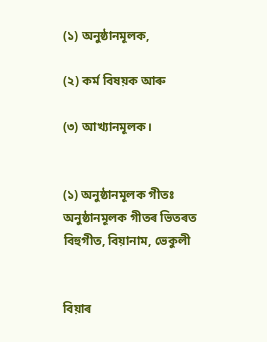(১) অনুষ্ঠানমূলক,

(২) কর্ম বিষয়ক আৰু

(৩) আখ্যানমূলক।


(১) অনুষ্ঠানমূলক গীতঃ অনুষ্ঠানমূলক গীতৰ ভিতৰত বিহুগীত, বিয়ানাম, ভেকুলী


বিয়াৰ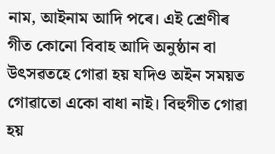নাম, আইনাম আদি পৰে। এই শ্ৰেণীৰ গীত কোনো বিবাহ আদি অনুষ্ঠান বা উৎসৱতহে গোৱা হয় যদিও অইন সময়ত গোৱাতো একো বাধা নাই। বিহুগীত গোৱা হয়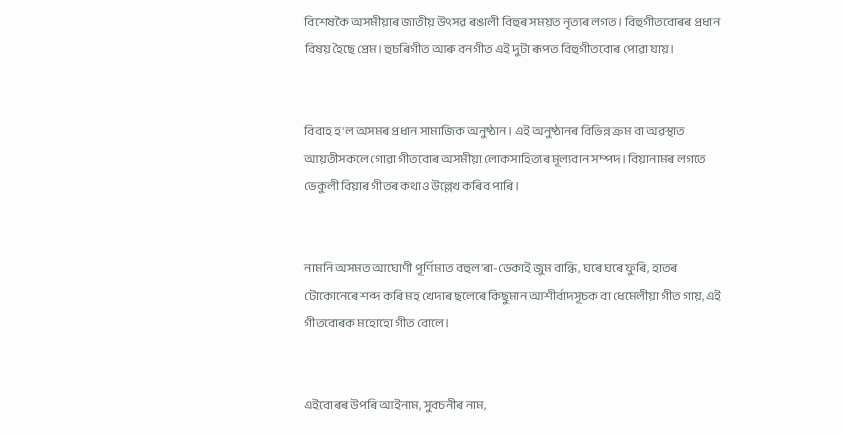বিশেষকৈ অসমীয়াৰ জাতীয় উৎসৱ ৰঙালী বিহুৰ সময়ত নৃত্যৰ লগত। বিহুগীতবোৰৰ প্রধান বিষয় হৈছে প্রেম। হুচৰিগীত আৰু বনগীত এই দুটা ৰূপত বিহুগীতবোৰ পোৱা যায়।


বিবাহ হ'ল অসমৰ প্ৰধান সামাজিক অনুষ্ঠান। এই অনুষ্ঠানৰ বিভিন্ন ক্রম বা অৱস্থাত আয়তীসকলে গোৱা গীতবোৰ অসমীয়া লোকসাহিত্যৰ মূল্যবান সম্পদ। বিয়ানামৰ লগতে ভেকুলী বিয়াৰ গীতৰ কথাও উল্লেখ কৰিব পাৰি।


নামনি অসমত আঘোণী পূর্ণিমাত বহুল'ৰা-ডেকাই জুম বান্ধি, ঘৰে ঘৰে ফুৰি, হাতৰ টোকোনেৰে শব্দ কৰি মহ খেদাৰ ছলেৰে কিছুমান আশীর্বাদসূচক বা ধেমেলীয়া গীত গায়, এই গীতবোৰক মহোহো গীত বোলে।


এইবোৰৰ উপৰি আইনাম, সুবচনীৰ নাম,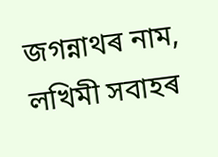জগন্নাথৰ নাম, লখিমী সবাহৰ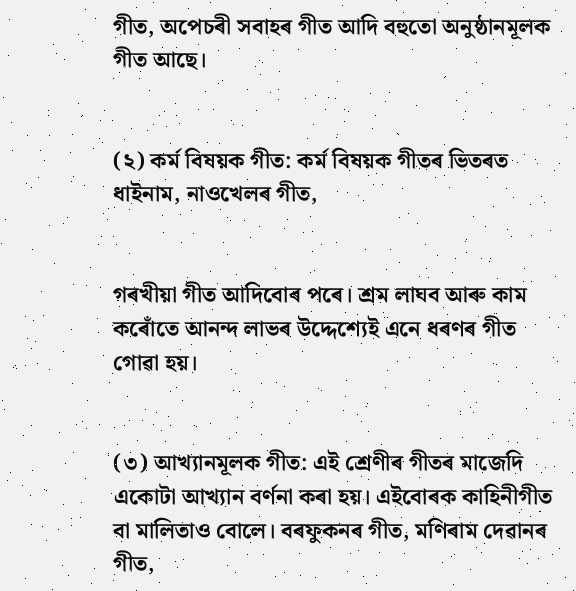গীত, অপেচৰী সবাহৰ গীত আদি বহুতো অনুষ্ঠানমূলক গীত আছে।


(২) কর্ম বিষয়ক গীত: কৰ্ম বিষয়ক গীতৰ ভিতৰত ধাইনাম, নাওখেলৰ গীত,


গৰখীয়া গীত আদিবোৰ পৰে। শ্রম লাঘব আৰু কাম কৰোঁতে আনন্দ লাভৰ উদ্দেশ্যেই এনে ধৰণৰ গীত গোৱা হয়।


(৩) আখ্যানমূলক গীত: এই শ্ৰেণীৰ গীতৰ মাজেদি একোটা আখ্যান বর্ণনা কৰা হয়। এইবোৰক কাহিনীগীত বা মালিতাও বোলে। বৰফুকনৰ গীত, মণিৰাম দেৱানৰ গীত,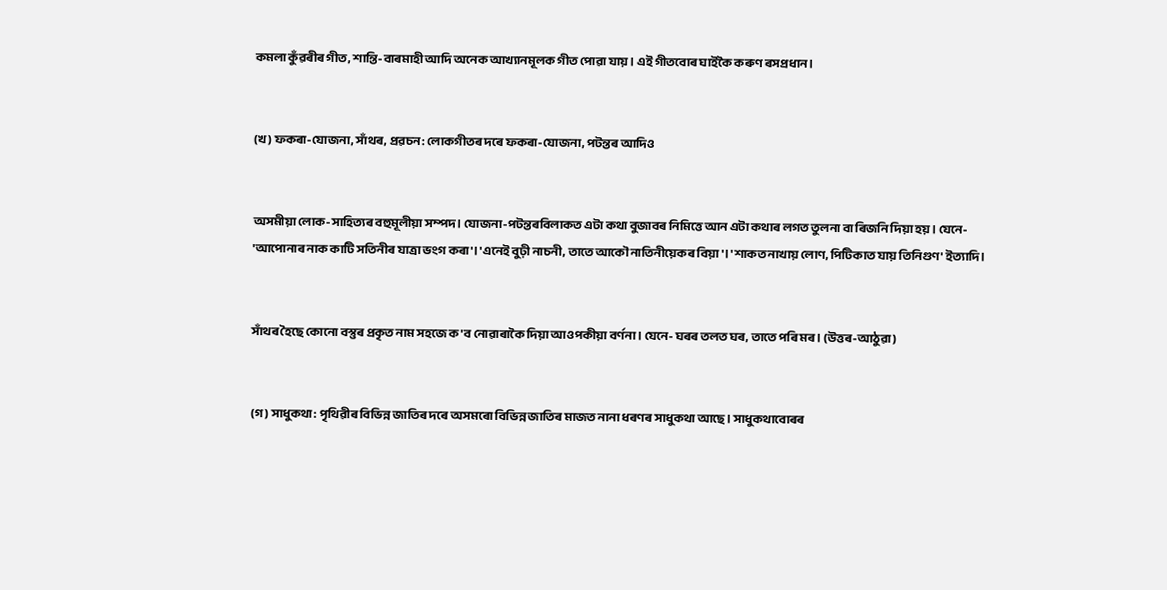কমলা কুঁৱৰীৰ গীত, শান্তি-বাৰমাহী আদি অনেক আখ্যানমূলক গীত পোৱা যায়। এই গীতবোৰ ঘাইকৈ কৰুণ ৰসপ্রধান।


(খ) ফকৰা-যোজনা, সাঁথৰ, প্ৰৱচন: লোকগীতৰ দৰে ফকৰা-যোজনা, পটন্তৰ আদিও


অসমীয়া লোক-সাহিত্যৰ বহুমূলীয়া সম্পদ। যোজনা-পটন্তৰবিলাকত এটা কথা বুজাবৰ নিমিত্তে আন এটা কথাৰ লগত তুলনা বা ৰিজনি দিয়া হয়। যেনে- 'আপোনাৰ নাক কাটি সতিনীৰ যাত্ৰা ভংগ কৰা'। 'এনেই বুঢ়ী নাচনী, তাতে আকৌ নাতিনীয়েকৰ বিয়া'। 'শাকত নাখায় লোণ, পিটিকাত যায় তিনিগুণ' ইত্যাদি।


সাঁথৰ হৈছে কোনো বস্তুৰ প্ৰকৃত নাম সহজে ক'ব নোৱাৰাকৈ দিয়া আওপকীয়া বৰ্ণনা। যেনে- ঘৰৰ তলত ঘৰ, তাতে পৰি মৰ। (উত্তৰ-আঠুৱা)


(গ) সাধুকথা: পৃথিৱীৰ বিভিন্ন জাতিৰ দৰে অসমৰো বিভিন্ন জাতিৰ মাজত নানা ধৰণৰ সাধুকথা আছে। সাধুকথাবোৰৰ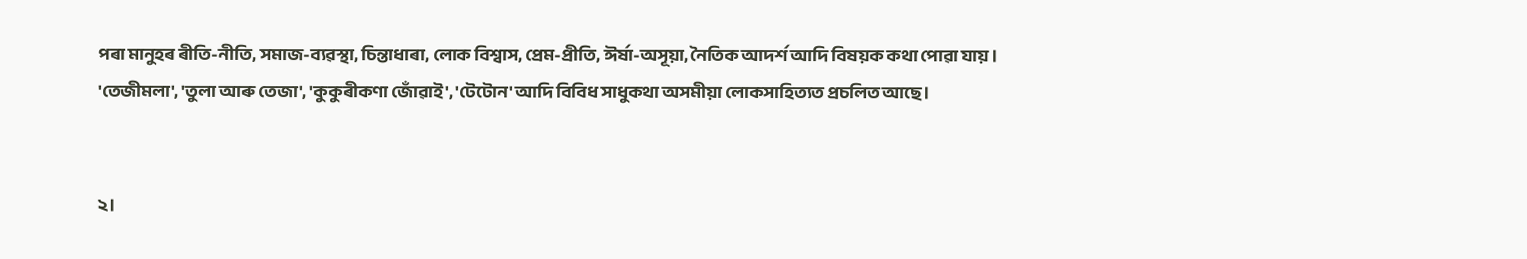পৰা মানুহৰ ৰীতি-নীতি, সমাজ-ব্যৱস্থা, চিন্তাধাৰা, লোক বিশ্বাস, প্রেম-প্রীতি, ঈর্ষা-অসূয়া, নৈতিক আদর্শ আদি বিষয়ক কথা পোৱা যায়। 'তেজীমলা', 'তুলা আৰু তেজা', 'কুকুৰীকণা জোঁৱাই', 'টেটোন' আদি বিবিধ সাধুকথা অসমীয়া লোকসাহিত্যত প্রচলিত আছে।


২।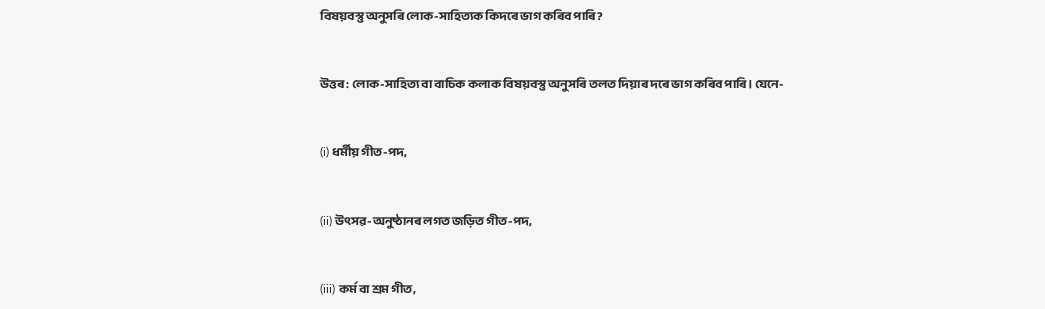বিষয়বস্তু অনুসৰি লোক-সাহিত্যক কিদৰে ভাগ কৰিব পাৰি?


উত্তৰ: লোক-সাহিত্য বা বাচিক কলাক বিষয়বস্তু অনুসৰি তলত দিয়াৰ দৰে ভাগ কৰিব পাৰি। যেনে-


(i) ধর্মীয় গীত-পদ,


(ii) উৎসৱ-অনুষ্ঠানৰ লগত জড়িত গীত-পদ,


(iii) কর্ম বা শ্রম গীত,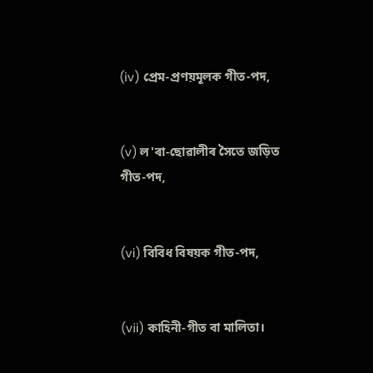(iv) প্রেম-প্রণয়মূলক গীত-পদ,


(v) ল'ৰা-ছোৱালীৰ সৈতে জড়িত গীত-পদ,


(vi) বিবিধ বিষয়ক গীত-পদ,


(vii) কাহিনী-গীত বা মালিতা।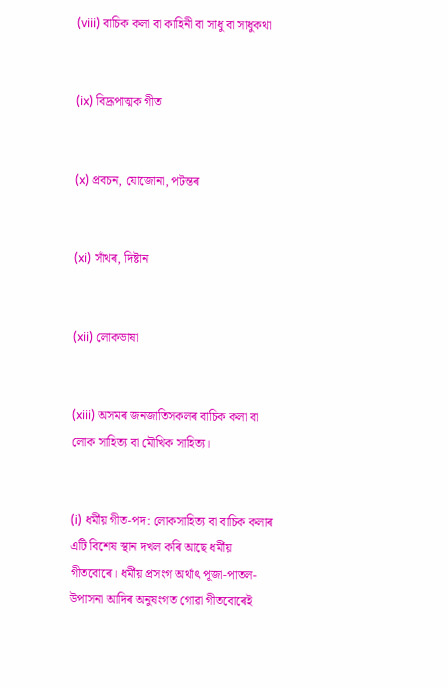(viii) বাচিক কলা বা কাহিনী বা সাধু বা সাধুকথা


(ix) বিদ্রূপাত্মক গীত


(x) প্রবচন, যোজোনা, পটন্তৰ


(xi) সাঁথৰ, দিষ্টান


(xii) লোকভাষা


(xiii) অসমৰ জনজাতিসকলৰ বাচিক কলা বা লোক সাহিত্য বা মৌখিক সাহিত্য।


(i) ধর্মীয় গীত-পদ: লোকসাহিত্য বা বাচিক কলাৰ এটি বিশেষ স্থান দখল কৰি আছে ধর্মীয় গীতবোৰে। ধর্মীয় প্রসংগ অর্থাৎ পূজা-পাতল-উপাসনা আদিৰ অনুষংগত গোৱা গীতবোৰেই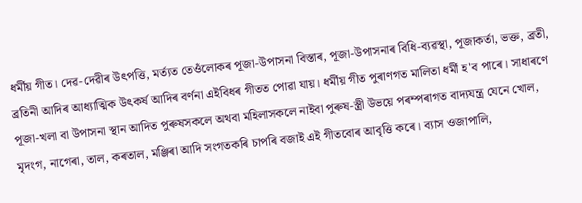ধর্মীয় গীত। দেৱ-দেৱীৰ উৎপত্তি, মর্ত্যত তেওঁলোকৰ পূজা-উপাসনা বিস্তাৰ, পূজা-উপাসনাৰ বিধি-ব্যৱস্থা, পূজাকর্তা, ভক্ত, ব্ৰতী, ব্রতিনী আদিৰ আধ্যাত্মিক উৎকর্ষ আদিৰ বৰ্ণনা এইবিধৰ গীতত পোৱা যায়। ধর্মীয় গীত পুৰাণগত মালিতা ধর্মী হ'ব পাৰে। সাধাৰণে পূজা-খলা বা উপাসনা স্থান আদিত পুৰুষসকলে অথবা মহিলাসকলে নাইবা পুৰুষ-স্ত্রী উভয়ে পৰম্পৰাগত বাদ্যযন্ত্র যেনে খোল, মৃদংগ, নাগেৰা, তাল, কৰতাল, মঞ্জিৰা আদি সংগতকৰি চাপৰি বজাই এই গীতবোৰ আবৃত্তি কৰে। ব্যাস ওজাপালি,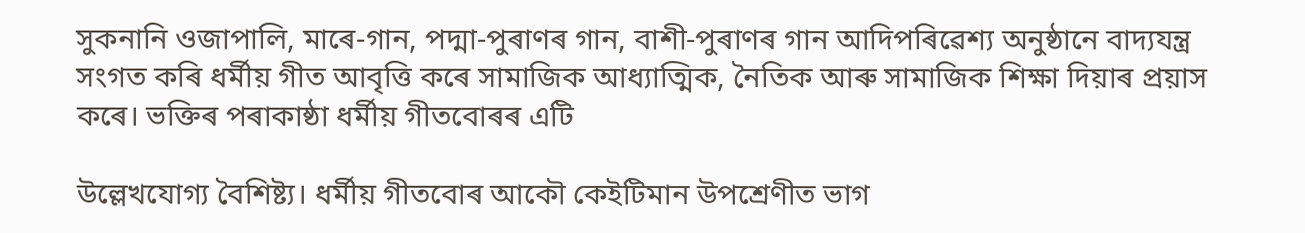সুকনানি ওজাপালি, মাৰে-গান, পদ্মা-পুৰাণৰ গান, বাশী-পুৰাণৰ গান আদিপৰিৱেশ্য অনুষ্ঠানে বাদ্যযন্ত্র সংগত কৰি ধৰ্মীয় গীত আবৃত্তি কৰে সামাজিক আধ্যাত্মিক, নৈতিক আৰু সামাজিক শিক্ষা দিয়াৰ প্ৰয়াস কৰে। ভক্তিৰ পৰাকাষ্ঠা ধর্মীয় গীতবোৰৰ এটি

উল্লেখযোগ্য বৈশিষ্ট্য। ধর্মীয় গীতবোৰ আকৌ কেইটিমান উপশ্রেণীত ভাগ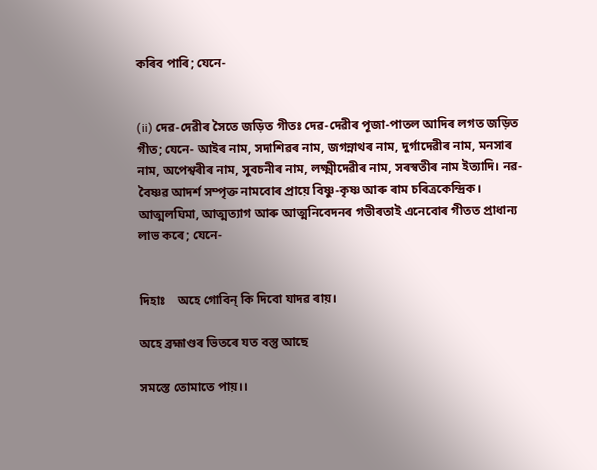কৰিব পাৰি; যেনে-


(ii) দেৱ-দেৱীৰ সৈতে জড়িত গীতঃ দেৱ-দেৱীৰ পূজা-পাতল আদিৰ লগত জড়িত গীত; যেনে- আইৰ নাম, সদাশিৱৰ নাম, জগন্নাথৰ নাম, দুর্গাদেৱীৰ নাম, মনসাৰ নাম, অপেশ্বৰীৰ নাম, সুবচনীৰ নাম, লক্ষ্মীদেৱীৰ নাম, সৰস্বতীৰ নাম ইত্যাদি। নৱ-বৈষ্ণৱ আদর্শ সম্পৃক্ত নামবোৰ প্ৰায়ে বিষ্ণু-কৃষ্ণ আৰু ৰাম চৰিত্ৰকেন্দ্রিক। আত্মলঘিমা, আত্মত্যাগ আৰু আত্মনিবেদনৰ গভীৰতাই এনেবোৰ গীতত প্রাধান্য লাভ কৰে; যেনে-


দিহাঃ    অহে গোবিন্ কি দিবো যাদৱ ৰায়।

অহে ব্ৰহ্মাণ্ডৰ ভিতৰে যত বস্তু আছে

সমস্তে তোমাতে পায়।।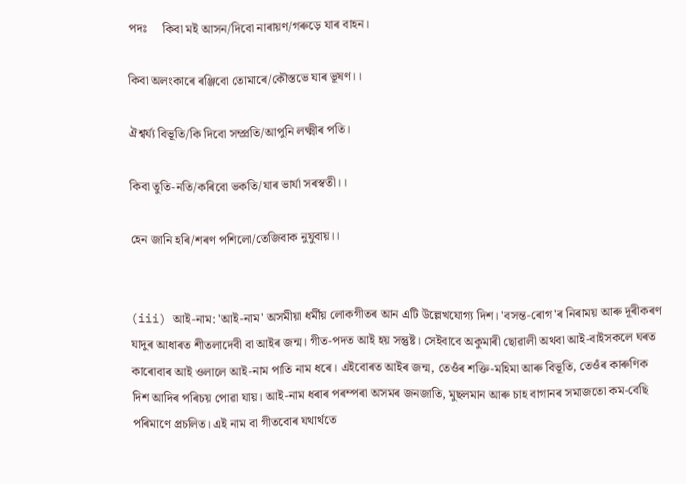পদঃ     কিবা মই আসন/দিবো নাৰায়ণ/গৰুড়ে যাৰ বাহন।

কিবা অলংকাৰে ৰঞ্জিবো তোমাৰে/কৌস্তভে যাৰ ভূষণ।।

ঐশ্বর্য্য বিভূতি/কি দিবো সম্প্রতি/আপুনি লক্ষ্মীৰ পতি।

কিবা তুতি-নতি/কৰিবো ভকতি/যাৰ ভাৰ্যা সৰস্বতী।।

হেন জানি হৰি/শৰণ পশিলো/তেজিবাক নুযুবায়।।


(iii) আই-নাম: 'আই-নাম' অসমীয়া ধর্মীয় লোকগীতৰ আন এটি উল্লেখযোগ্য দিশ। 'বসন্ত-ৰোগ'ৰ নিৰাময় আৰু দূৰীকৰণ যাদুৰ আধাৰত শীতলাদেবী বা আইৰ জন্ম। গীত-পদত আই হয় সন্তুষ্ট। সেইবাবে অকুমাৰী ছোৱালী অথবা আই-বাইসকলে ঘৰত কাৰোবাৰ আই ওলালে আই-নাম পাতি নাম ধৰে। এইবোৰত আইৰ জন্ম, তেওঁৰ শক্তি-মহিমা আৰু বিভূতি, তেওঁৰ কাৰুণিক দিশ আদিৰ পৰিচয় পোৱা যায়। আই-নাম ধৰাৰ পৰম্পৰা অসমৰ জনজাতি, মুছলমান আৰু চাহ বাগানৰ সমাজতো কম-বেছি পৰিমাণে প্রচলিত। এই নাম বা গীতবোৰ যথাৰ্থতে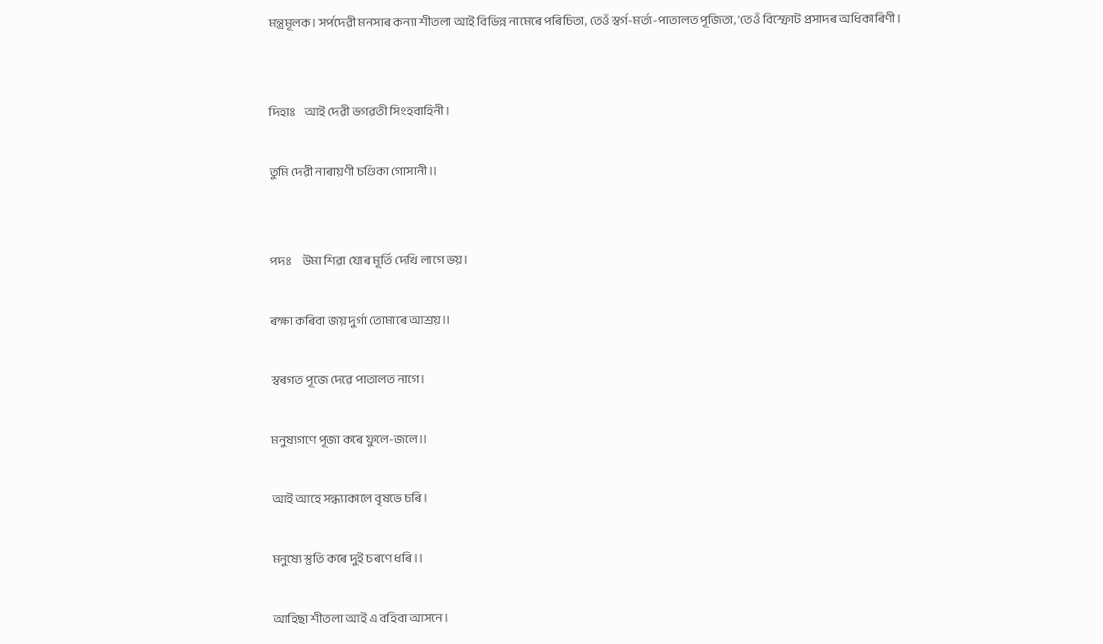মন্ত্রমূলক। সর্পদেৱী মনসাৰ কন্যা শীতলা আই বিভিন্ন নামেৰে পৰিচিতা, তেওঁ স্বর্গ-মর্ত্য-পাতালত পূজিতা, 'তেওঁ বিস্ফোট প্ৰসাদৰ অধিকাৰিণী।


দিহাঃ    আই দেৱী ভগৱতী সিংহবাহিনী।

তুমি দেৱী নাৰায়ণী চণ্ডিকা গোসানী।।


পদঃ     উমা শিৱা যোৰ মূৰ্তি দেখি লাগে ভয়।

ৰক্ষা কৰিবা জয় দুর্গা তোমাৰে আশ্রয়।।

স্বৰগত পূজে দেৱে পাতালত নাগে।

মনুষ্যগণে পূজা কৰে ফুলে-জলে।।

আই আহে সন্ধ্যাকালে বৃষভে চৰি।

মনুষ্যে স্তুতি কৰে দুই চৰণে ধৰি।।

আহিছা শীতলা আই এ বহিবা আসনে।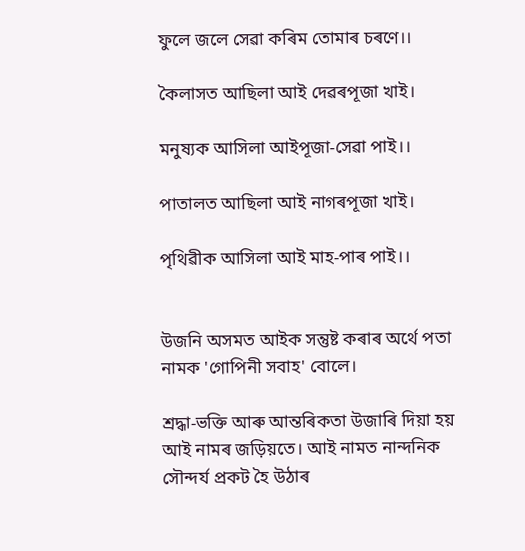ফুলে জলে সেৱা কৰিম তোমাৰ চৰণে।।

কৈলাসত আছিলা আই দেৱৰপূজা খাই।

মনুষ্যক আসিলা আইপূজা-সেৱা পাই।।

পাতালত আছিলা আই নাগৰপূজা খাই।

পৃথিৱীক আসিলা আই মাহ-পাৰ পাই।।


উজনি অসমত আইক সন্তুষ্ট কৰাৰ অৰ্থে পতা নামক 'গোপিনী সবাহ' বোলে।

শ্রদ্ধা-ভক্তি আৰু আন্তৰিকতা উজাৰি দিয়া হয় আই নামৰ জড়িয়তে। আই নামত নান্দনিক সৌন্দর্য প্রকট হৈ উঠাৰ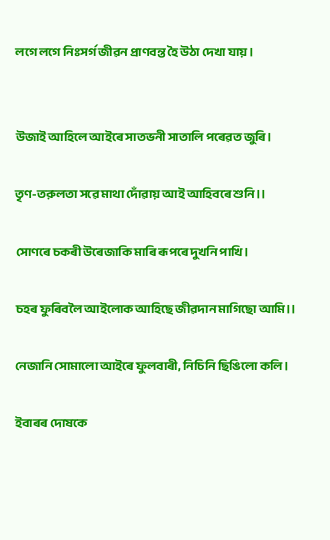লগে লগে নিঃসর্গ জীৱন প্রাণবন্ত হৈ উঠা দেখা যায়।


উজাই আহিলে আইৰে সাতভনী সাতালি পৰেৱত জুৰি।

তৃণ-তরুলতা সৱে মাথা দোঁৱায় আই আহিবৰে শুনি।।

সোণৰে চকৰী উৰেজাকি মাৰি ৰূপৰে দুখনি পাখি।

চহৰ ফুৰিবলৈ আইলোক আহিছে জীৱদান মাগিছো আমি।।

নেজানি সোমালো আইৰে ফুলবাৰী, নিচিনি ছিঙিলো কলি।

ইবাৰৰ দোষকে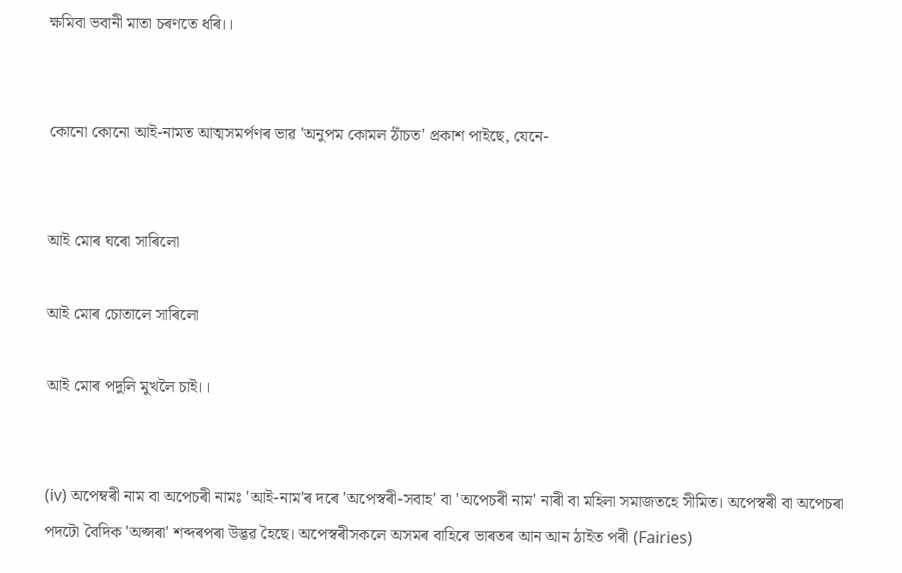ক্ষমিবা ভবানী মাতা চৰণতে ধৰি।।


কোনো কোনো আই-নামত আত্মসমর্পণৰ ভাৱ 'অনুপম কোমল ঠাঁচত' প্রকাশ পাইছে, যেনে-


আই মোৰ ঘৰো সাৰিলো

আই মোৰ চোতালে সাৰিলো

আই মোৰ পদুলি মুখলৈ চাই।।


(iv) অপেম্বৰী নাম বা অপেচৰী নামঃ 'আই-নাম'ৰ দৰে 'অপেস্বৰী-সবাহ' বা 'অপেচৰী নাম' নাৰী বা মহিলা সমাজতহে সীমিত। অপেস্বৰী বা অপেচৰা পদটো বৈদিক 'অপ্সৰা' শব্দৰপৰা উদ্ভৱ হৈছে। অপেস্বৰীসকলে অসমৰ বাহিৰে ভাৰতৰ আন আন ঠাইত পৰী (Fairies)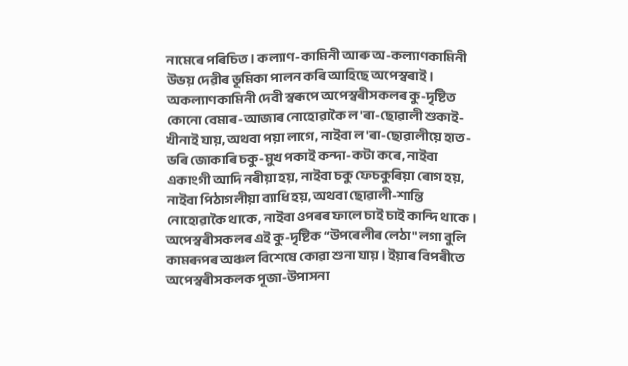নামেৰে পৰিচিত। কল্যাণ-কামিনী আৰু অ-কল্যাণকামিনী উভয় দেৱীৰ ভূমিকা পালন কৰি আহিছে অপেস্বৰাই। অকল্যাণকামিনী দেবী স্বৰূপে অপেস্বৰীসকলৰ কু-দৃষ্টিত কোনো বেমাৰ-আজাৰ নোহোৱাকৈ ল'ৰা-ছোৱালী শুকাই-খীনাই যায়, অথবা পয়া লাগে, নাইবা ল'ৰা-ছোৱালীয়ে হাত-ভৰি জোকাৰি চকু-মুখ পকাই কন্দা-কটা কৰে, নাইবা একাংগী আদি নৰীয়া হয়, নাইবা চকু ফেচকুৰিয়া ৰোগ হয়, নাইবা পিঠাগলীয়া ব্যাধি হয়, অথবা ছোৱালী-শান্তি নোহোৱাকৈ থাকে, নাইবা ওপৰৰ ফালে চাই চাই কান্দি থাকে। অপেস্বৰীসকলৰ এই কু-দৃষ্টিক “উপৰেলীৰ লেঠা" লগা বুলি কামৰূপৰ অঞ্চল বিশেষে কোৱা শুনা যায়। ইয়াৰ বিপৰীতে অপেস্বৰীসকলক পূজা-উপাসনা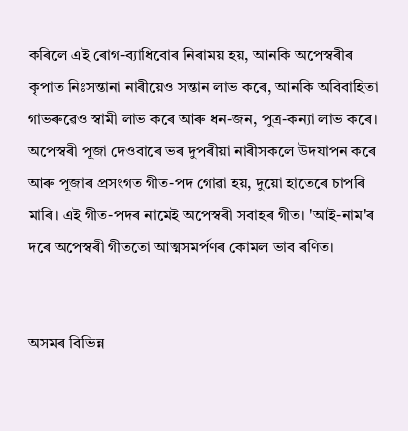কৰিলে এই ৰোগ-ব্যাধিবোৰ নিৰাময় হয়, আনকি অপেস্বৰীৰ কৃপাত নিঃসন্তানা নাৰীয়েও সন্তান লাভ কৰে, আনকি অবিবাহিতা গাভৰুৱেও স্বামী লাভ কৰে আৰু ধন-জন, পুত্র-কন্যা লাভ কৰে। অপেস্বৰী পূজা দেওবাৰে ভৰ দুপৰীয়া নাৰীসকলে উদযাপন কৰে আৰু পূজাৰ প্ৰসংগত গীত-পদ গোৱা হয়, দুয়ো হাতেৰে চাপৰি মাৰি। এই গীত-পদৰ নামেই অপেস্বৰী সবাহৰ গীত। 'আই-নাম'ৰ দৰে অপেস্বৰী গীততো আত্মসমর্পণৰ কোমল ভাব ৰণিত।


অসমৰ বিভিন্ন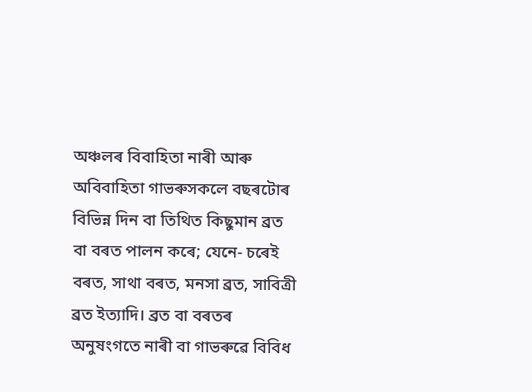অঞ্চলৰ বিবাহিতা নাৰী আৰু অবিবাহিতা গাভৰুসকলে বছৰটোৰ বিভিন্ন দিন বা তিথিত কিছুমান ব্রত বা বৰত পালন কৰে; যেনে- চৰেই বৰত, সাথা বৰত, মনসা ব্রত, সাবিত্রী ব্রত ইত্যাদি। ব্রত বা বৰতৰ অনুষংগতে নাৰী বা গাভৰুৱে বিবিধ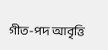গীত-পদ আবৃত্তি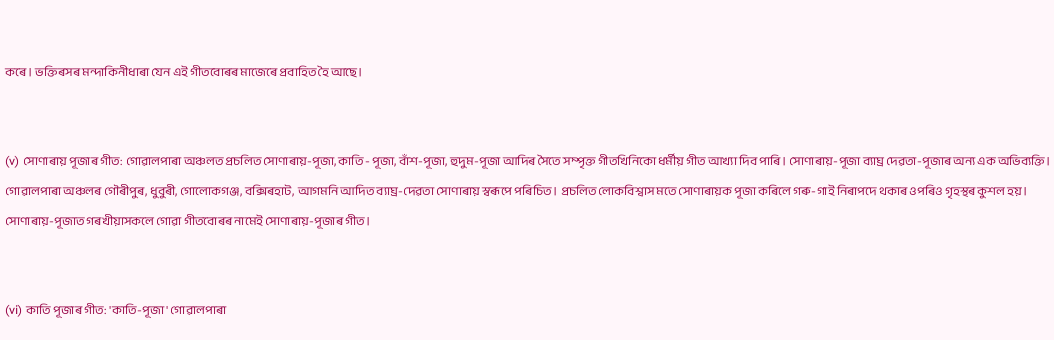কৰে। ভক্তিৰসৰ মন্দাকিনীধাৰা যেন এই গীতবোৰৰ মাজেৰে প্রবাহিত হৈ আছে।


(v) সোণাৰায় পূজাৰ গীত: গোৱালপাৰা অঞ্চলত প্রচলিত সোণাৰায়-পূজা, কাতি - পূজা, বাঁশ-পূজা, হুদুম-পূজা আদিৰ সৈতে সম্পৃক্ত গীতখিনিকো ধর্মীয় গীত আখ্যা দিব পাৰি। সোণাৰায়-পূজা ব্যাঘ্র দেৱতা-পূজাৰ অন্য এক অভিব্যক্তি। গোৱালপাৰা অঞ্চলৰ গৌৰীপুৰ, ধুবুৰী, গোলোকগঞ্জ, বক্সিৰহাট, আগমনি আদিত ব্যাঘ্র-দেৱতা সোণাৰায় স্বৰূপে পৰিচিত। প্রচলিত লোকবিশ্বাস মতে সোণাৰায়ক পূজা কৰিলে গৰু-গাই নিৰাপদে থকাৰ ওপৰিও গৃহস্থৰ কুশল হয়। সোণাৰায়-পূজাত গৰখীয়াসকলে গোৱা গীতবোৰৰ নামেই সোণাৰায়-পূজাৰ গীত।


(vi) কাতি পূজাৰ গীত: 'কাতি-পূজা' গোৱালপাৰা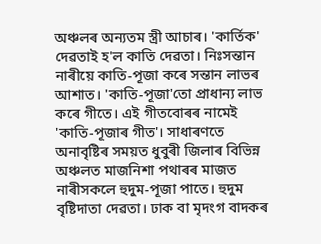অঞ্চলৰ অন্যতম স্ত্রী আচাৰ। 'কার্তিক' দেৱতাই হ'ল কাতি দেৱতা। নিঃসন্তান নাৰীয়ে কাতি-পূজা কৰে সন্তান লাভৰ আশাত। 'কাতি-পূজা'তো প্রাধান্য লাভ কৰে গীতে। এই গীতবোৰৰ নামেই 'কাতি-পূজাৰ গীত'। সাধাৰণতে অনাবৃষ্টিৰ সময়ত ধুবুৰী জিলাৰ বিভিন্ন অঞ্চলত মাজনিশা পথাৰৰ মাজত নাৰীসকলে হুদুম-পূজা পাতে। হুদুম বৃষ্টিদাতা দেৱতা। ঢাক বা মৃদংগ বাদকৰ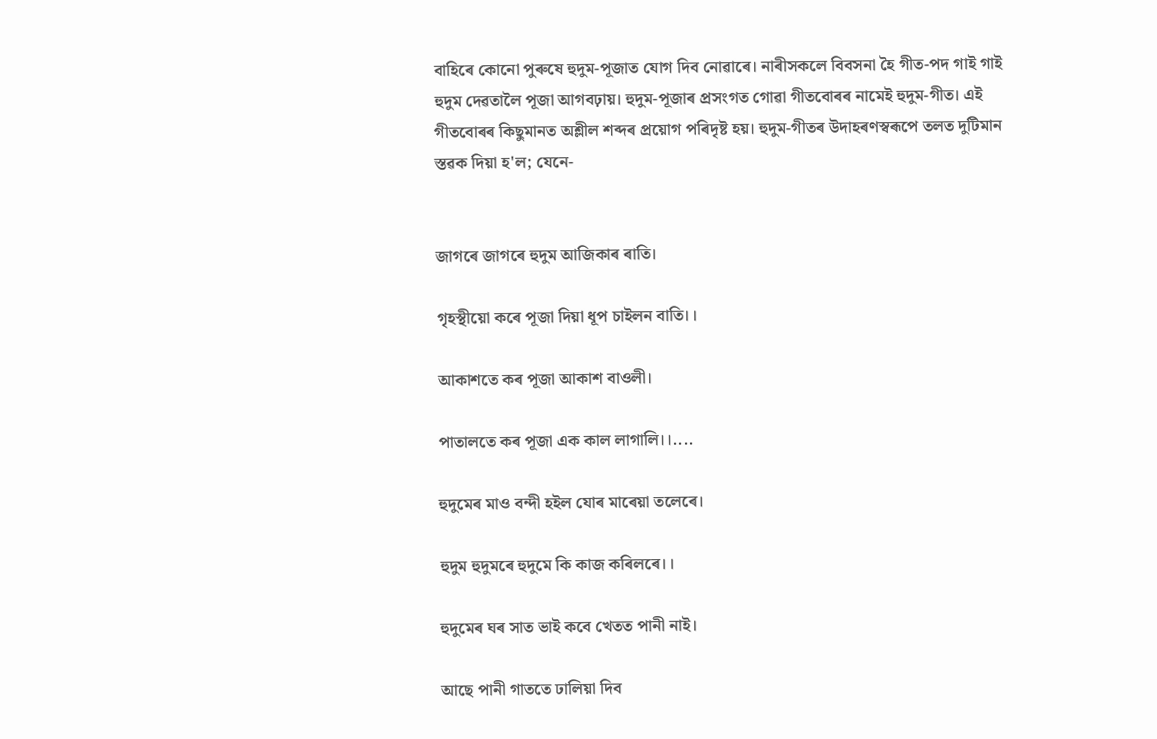বাহিৰে কোনো পুৰুষে হুদুম-পূজাত যোগ দিব নোৱাৰে। নাৰীসকলে বিবসনা হৈ গীত-পদ গাই গাই হুদুম দেৱতালৈ পূজা আগবঢ়ায়। হুদুম-পূজাৰ প্ৰসংগত গোৱা গীতবোৰৰ নামেই হুদুম-গীত। এই গীতবোৰৰ কিছুমানত অশ্লীল শব্দৰ প্ৰয়োগ পৰিদৃষ্ট হয়। হুদুম-গীতৰ উদাহৰণস্বৰূপে তলত দুটিমান স্তৱক দিয়া হ'ল; যেনে-


জাগৰে জাগৰে হুদুম আজিকাৰ ৰাতি।

গৃহস্থীয়ো কৰে পূজা দিয়া ধূপ চাইলন বাতি।।

আকাশতে কৰ পূজা আকাশ বাওলী।

পাতালতে কৰ পূজা এক কাল লাগালি।।....

হুদুমেৰ মাও বন্দী হইল যোৰ মাৰেয়া তলেৰে।

হুদুম হুদুমৰে হুদুমে কি কাজ কৰিলৰে।।

হুদুমেৰ ঘৰ সাত ভাই কবে খেতত পানী নাই।

আছে পানী গাততে ঢালিয়া দিব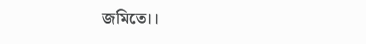জমিতে।।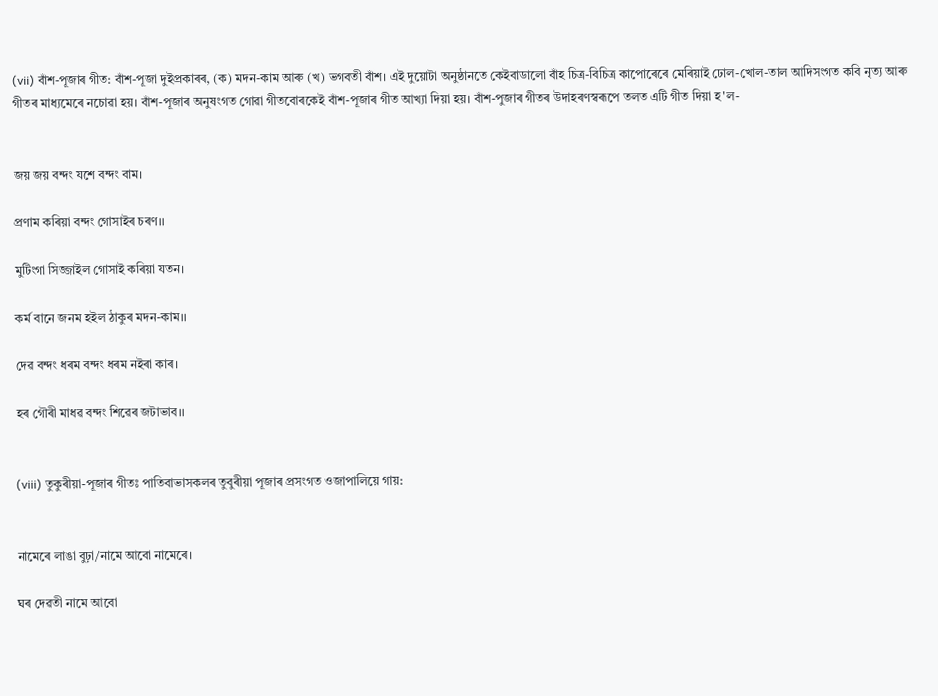(vii) বাঁশ-পূজাৰ গীত: বাঁশ-পূজা দুইপ্রকাৰৰ, (ক) মদন-কাম আৰু (খ) ভগবতী বাঁশ। এই দুয়োটা অনুষ্ঠানতে কেইবাডালো বাঁহ চিত্র-বিচিত্র কাপোৰেৰে মেৰিয়াই ঢোল-খোল-তাল আদিসংগত কবি নৃত্য আৰু গীতৰ মাধ্যমেৰে নচোৱা হয়। বাঁশ-পূজাৰ অনুষংগত গোৱা গীতবোৰকেই বাঁশ-পূজাৰ গীত আখ্যা দিয়া হয়। বাঁশ-পুজাৰ গীতৰ উদাহৰণস্বৰূপে তলত এটি গীত দিয়া হ'ল-


জয় জয় বন্দং যশে বন্দং বাম।

প্রণাম কৰিয়া বন্দং গোসাইৰ চৰণ।।

মুটিংগা সিজ্জাইল গোসাই কৰিয়া যতন।

কর্ম বানে জনম হইল ঠাকুৰ মদন-কাম।।

দেৱ বন্দং ধৰম বন্দং ধৰম নইৰা কাৰ।

হৰ গৌৰী মাধৱ বন্দং শিৱেৰ জটাভাব।।


(viii) তুকুৰীয়া-পূজাৰ গীতঃ পাতিবাভাসকলৰ তুবুৰীয়া পূজাৰ প্ৰসংগত ওজাপালিয়ে গায়:


নামেৰে লাঙা বুঢ়া/নামে আবো নামেৰে।

ঘৰ দেৱতী নামে আবো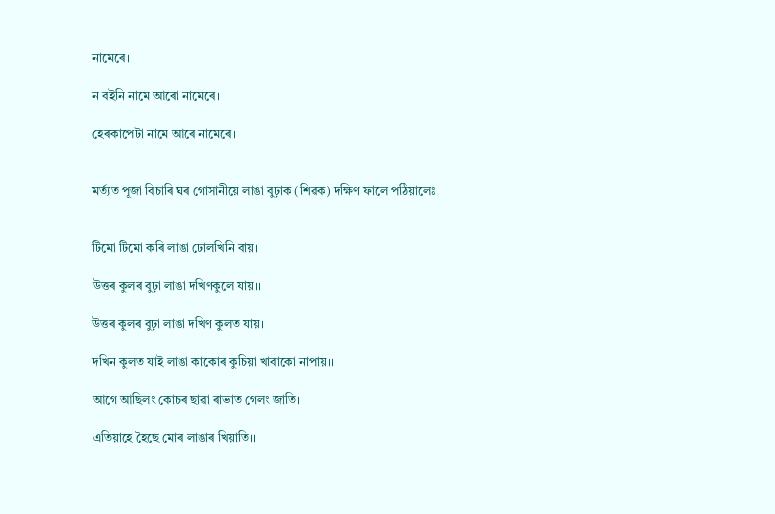নামেৰে।

ন বইনি নামে আৰো নামেৰে।

হেৰকাপেটা নামে আৰে নামেৰে।


মর্ত্যত পূজা বিচাৰি ঘৰ গোসানীয়ে লাঙা বুঢ়াক (শিৱক) দক্ষিণ ফালে পঠিয়ালেঃ


টিমো টিমো কৰি লাঙা ঢোলখিনি বায়।

উত্তৰ কুলৰ বুঢ়া লাঙা দখিণকুলে যায়।।

উত্তৰ কুলৰ বুঢ়া লাঙা দখিণ কুলত যায়।

দখিন কুলত যাই লাঙা কাকোৰ কুচিয়া খাবাকো নাপায়।।

আগে আছিলং কোচৰ ছাৱা ৰাভাত গেলং জাতি।

এতিয়াহে হৈছে মোৰ লাঙাৰ খিয়াতি।।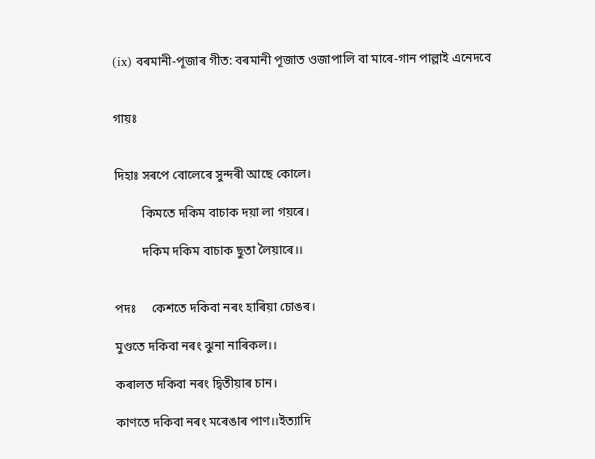(ix) বৰমানী-পূজাৰ গীত: বৰমানী পূজাত ওজাপালি বা মাৰে-গান পাল্লাই এনেদবে


গায়ঃ


দিহাঃ সৰপে বোলেৰে সুন্দৰী আছে কোলে।

         কিমতে দকিম বাচাক দয়া লা গয়ৰে।

         দকিম দকিম বাচাক ছুতা লৈয়াৰে।।


পদঃ     কেশতে দকিবা নৰং হাৰিয়া চোঙৰ।

মুণ্ডতে দকিবা নৰং ঝুনা নাৰিকল।।

কৰালত দকিবা নৰং দ্বিতীয়াৰ চান।

কাণতে দকিবা নৰং মৰেঙাৰ পাণ।।ইত্যাদি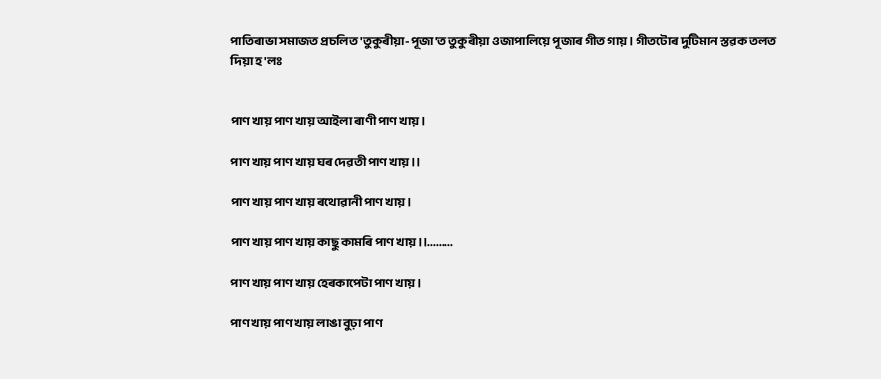পাতিৰাভা সমাজত প্রচলিত 'তুকুৰীয়া-পূজা'ত তুকুৰীয়া ওজাপালিয়ে পূজাৰ গীত গায়। গীতটোৰ দুটিমান স্তৱক তলত দিয়া হ'লঃ


পাণ খায় পাণ খায় আইলা ৰাণী পাণ খায়।

পাণ খায় পাণ খায় ঘৰ দেৱতী পাণ খায়।।

পাণ খায় পাণ খায় ৰথোৱানী পাণ খায়।

পাণ খায় পাণ খায় কাছু কামৰি পাণ খায়।।.........

পাণ খায় পাণ খায় হেৰকাপেটা পাণ খায়।

পাণ খায় পাণ খায় লাঙা বুঢ়া পাণ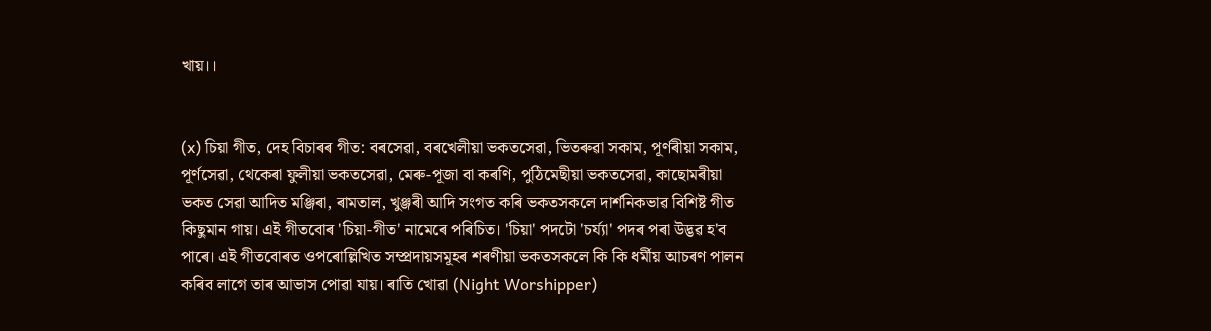খায়।।


(x) চিয়া গীত, দেহ বিচাৰৰ গীত: বৰসেৱা, বৰখেলীয়া ভকতসেৱা, ভিতৰুৱা সকাম, পূৰ্ণৰীয়া সকাম, পূর্ণসেৱা, থেকেৰা ফুলীয়া ভকতসেৱা, মেৰু-পূজা বা কৰণি, পুঠিমেছীয়া ভকতসেৱা, কাছোমৰীয়া ভকত সেৱা আদিত মঞ্জিৰা, ৰামতাল, খুঞ্জৰী আদি সংগত কৰি ভকতসকলে দার্শনিকভাৱ বিশিষ্ট গীত কিছুমান গায়। এই গীতবোৰ 'চিয়া-গীত' নামেৰে পৰিচিত। 'চিয়া' পদটো 'চৰ্য্যা' পদৰ পৰা উদ্ভৱ হ'ব পাৰে। এই গীতবোৰত ওপৰোল্লিখিত সম্প্রদায়সমূহৰ শৰণীয়া ভকতসকলে কি কি ধর্মীয় আচৰণ পালন কৰিব লাগে তাৰ আভাস পোৱা যায়। ৰাতি খোৱা (Night Worshipper)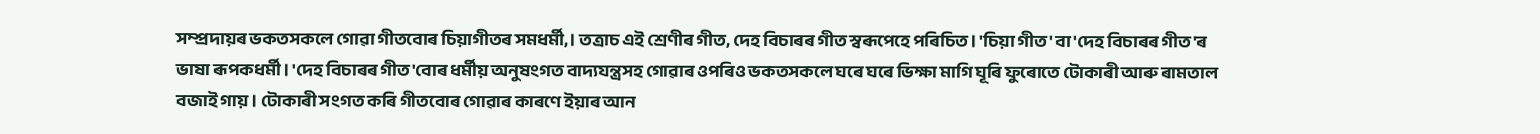সম্প্ৰদায়ৰ ভকতসকলে গোৱা গীতবোৰ চিয়াগীতৰ সমধৰ্মী,। তত্ৰাচ এই শ্ৰেণীৰ গীত, দেহ বিচাৰৰ গীত স্বৰূপেহে পৰিচিত। 'চিয়া গীত' বা 'দেহ বিচাৰৰ গীত'ৰ ভাষা ৰূপকধর্মী। 'দেহ বিচাৰৰ গীত'বোৰ ধৰ্মীয় অনুষংগত বাদ্যযন্ত্রসহ গোৱাৰ ওপৰিও ভকতসকলে ঘৰে ঘৰে ভিক্ষা মাগি ঘূৰি ফুৰোতে টোকাৰী আৰু ৰামতাল বজাই গায়। টোকাৰী সংগত কৰি গীতবোৰ গোৱাৰ কাৰণে ইয়াৰ আন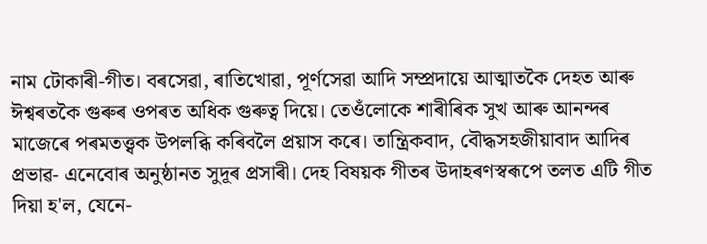নাম টোকাৰী-গীত। বৰসেৱা, ৰাতিখোৱা, পূৰ্ণসেৱা আদি সম্প্রদায়ে আত্মাতকৈ দেহত আৰু ঈশ্বৰতকৈ গুৰুৰ ওপৰত অধিক গুৰুত্ব দিয়ে। তেওঁলোকে শাৰীৰিক সুখ আৰু আনন্দৰ মাজেৰে পৰমতত্ত্বক উপলব্ধি কৰিবলৈ প্ৰয়াস কৰে। তান্ত্রিকবাদ, বৌদ্ধসহজীয়াবাদ আদিৰ প্ৰভাৱ- এনেবোৰ অনুষ্ঠানত সুদূৰ প্ৰসাৰী। দেহ বিষয়ক গীতৰ উদাহৰণস্বৰূপে তলত এটি গীত দিয়া হ'ল, যেনে-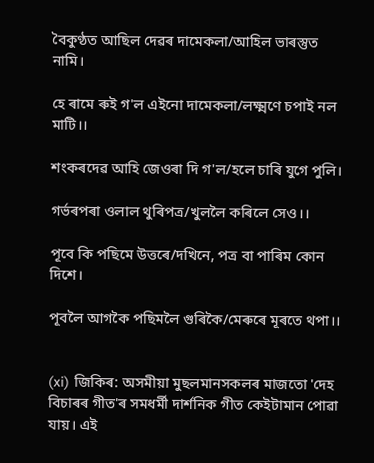বৈকুণ্ঠত আছিল দেৱৰ দামেকলা/আহিল ভাৰস্তুত নামি।

হে ৰামে ৰুই গ'ল এইনো দামেকলা/লক্ষ্মণে চপাই নল মাটি।।

শংকৰদেৱ আহি জেওৰা দি গ'ল/হলে চাৰি যুগে পুলি।

গৰ্ভৰপৰা ওলাল থুৰিপত্র/খুললৈ কৰিলে সেও।।

পূবে কি পছিমে উত্তৰে/দখিনে, পত্র বা পাৰিম কোন দিশে।

পূবলৈ আগকৈ পছিমলৈ গুৰিকৈ/মেৰুৰে মূৰতে থপা।।


(xi) জিকিৰ: অসমীয়া মুছলমানসকলৰ মাজতো 'দেহ বিচাৰৰ গীত'ৰ সমধর্মী দার্শনিক গীত কেইটামান পোৱা যায়। এই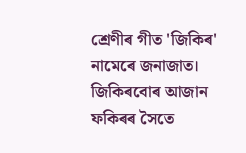শ্ৰেণীৰ গীত 'জিকিৰ' নামেৰে জনাজাত। জিকিৰবোৰ আজান ফকিৰৰ সৈতে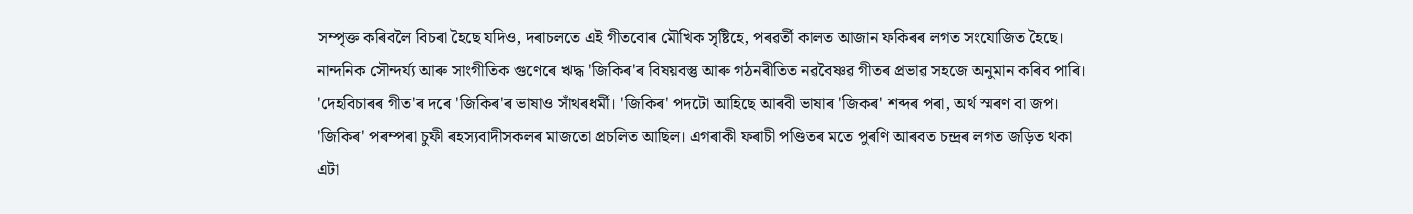সম্পৃক্ত কৰিবলৈ বিচৰা হৈছে যদিও, দৰাচলতে এই গীতবোৰ মৌখিক সৃষ্টিহে, পৰৱৰ্তী কালত আজান ফকিৰৰ লগত সংযোজিত হৈছে। নান্দনিক সৌন্দর্য্য আৰু সাংগীতিক গুণেৰে ঋদ্ধ 'জিকিৰ'ৰ বিষয়বস্তু আৰু গঠনৰীতিত নৱবৈষ্ণৱ গীতৰ প্ৰভাৱ সহজে অনুমান কৰিব পাৰি। 'দেহবিচাৰৰ গীত'ৰ দৰে 'জিকিৰ'ৰ ভাষাও সাঁথৰধৰ্মী। 'জিকিৰ' পদটো আহিছে আৰবী ভাষাৰ 'জিকৰ' শব্দৰ পৰা, অৰ্থ স্মৰণ বা জপ। 'জিকিৰ' পৰম্পৰা চুফী ৰহস্যবাদীসকলৰ মাজতো প্রচলিত আছিল। এগৰাকী ফৰাচী পণ্ডিতৰ মতে পুৰণি আৰবত চন্দ্ৰৰ লগত জড়িত থকা এটা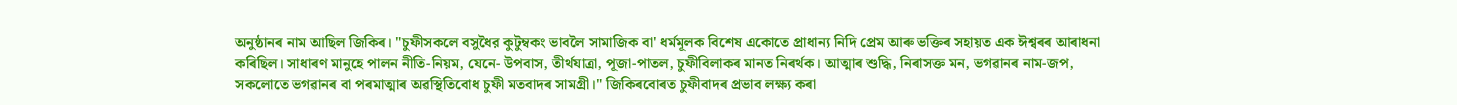অনুষ্ঠানৰ নাম আছিল জিকিৰ। "চুফীসকলে বসুধৈর কুটুম্বকং ভাবলৈ সামাজিক বা' ধর্মমূলক বিশেষ একোতে প্রাধান্য নিদি প্রেম আৰু ভক্তিৰ সহায়ত এক ঈশ্বৰৰ আৰাধনা কৰিছিল। সাধাৰণ মানুহে পালন নীতি-নিয়ম, যেনে- উপবাস, তীর্থযাত্রা, পূজা-পাতল, চুফীবিলাকৰ মানত নিৰৰ্থক। আত্মাৰ শুদ্ধি, নিৰাসক্ত মন, ভগৱানৰ নাম-জপ, সকলোতে ভগৱানৰ বা পৰমাত্মাৰ অৱস্থিতিবোধ চুফী মতবাদৰ সামগ্রী।" জিকিৰবোৰত চুফীবাদৰ প্রভাব লক্ষ্য কৰা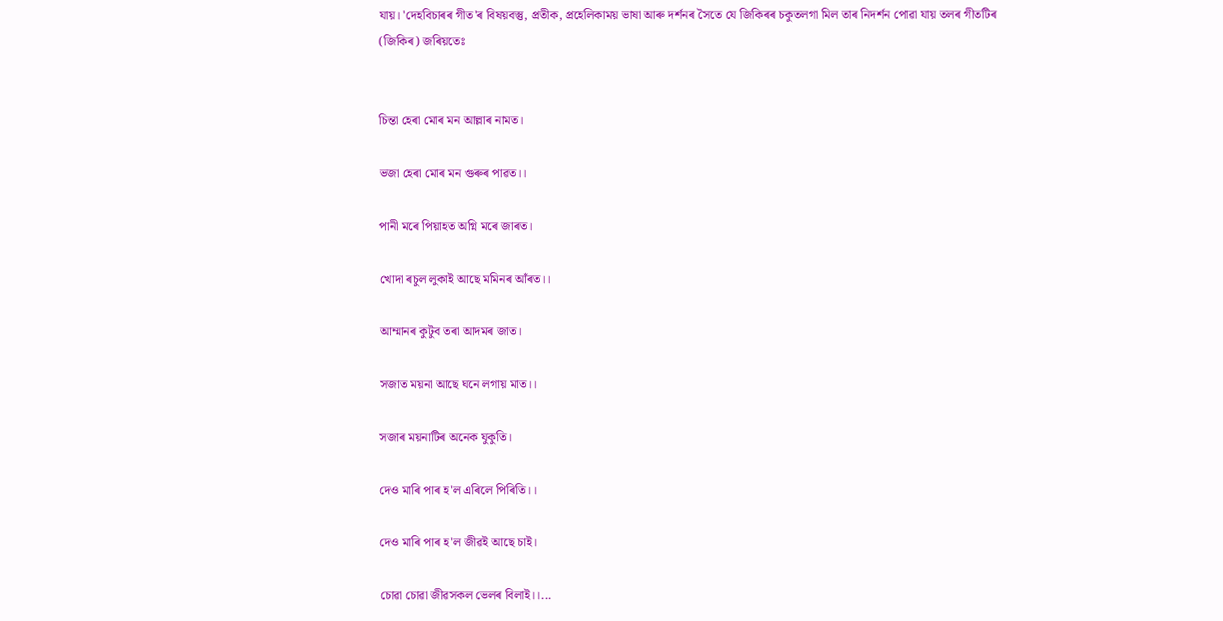যায়। 'দেহবিচাৰৰ গীত'ৰ বিষয়বস্তু, প্রতীক, প্রহেলিকাময় ভাষা আৰু দৰ্শনৰ সৈতে যে জিকিৰৰ চকুতলগা মিল তাৰ নিদৰ্শন পোৱা যায় তলৰ গীতটিৰ (জিকিৰ) জৰিয়তেঃ


চিন্তা হেৰা মোৰ মন আল্লাৰ নামত।

ভজা হেৰা মোৰ মন গুৰুৰ পাৱত।।

পানী মৰে পিয়াহত অগ্নি মৰে জাৰত।

খোদা ৰচুল লুকাই আছে মমিনৰ আঁৰত।।

আম্মানৰ কুটুব তৰা আদমৰ জাত।

সজাত ময়না আছে ঘনে লগায় মাত।।

সজাৰ ময়নাটিৰ অনেক যুকুতি।

দেও মাৰি পাৰ হ'ল এৰিলে পিৰিতি।।

দেও মাৰি পাৰ হ'ল জীৱই আছে চাই।

চোৱা চোৱা জীৱসকল ভেলৰ বিলাই।।...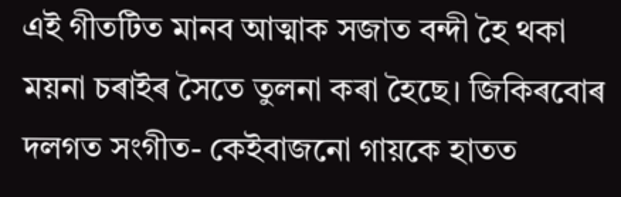এই গীতটিত মানব আত্মাক সজাত বন্দী হৈ থকা ময়না চৰাইৰ সৈতে তুলনা কৰা হৈছে। জিকিৰবোৰ দলগত সংগীত- কেইবাজনো গায়কে হাতত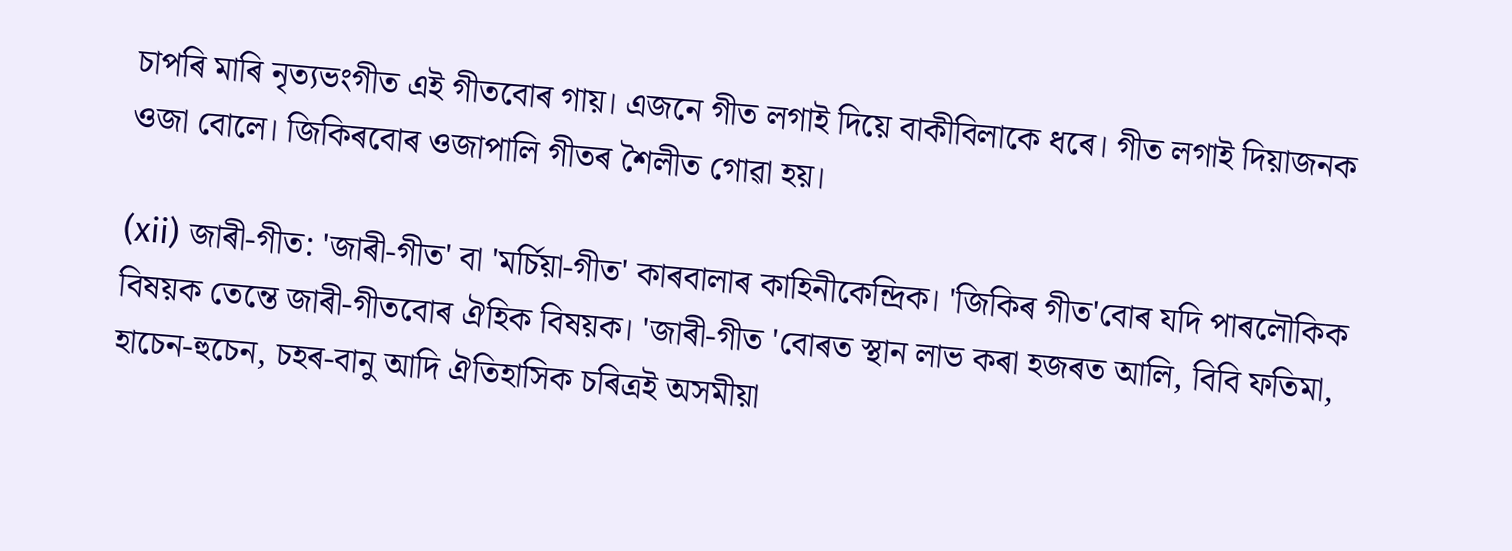চাপৰি মাৰি নৃত্যভংগীত এই গীতবোৰ গায়। এজনে গীত লগাই দিয়ে বাকীবিলাকে ধৰে। গীত লগাই দিয়াজনক ওজা বোলে। জিকিৰবোৰ ওজাপালি গীতৰ শৈলীত গোৱা হয়।

(xii) জাৰী-গীত: 'জাৰী-গীত' বা 'মর্চিয়া-গীত' কাৰবালাৰ কাহিনীকেন্দ্রিক। 'জিকিৰ গীত'বোৰ যদি পাৰলৌকিক বিষয়ক তেন্তে জাৰী-গীতবোৰ ঐহিক বিষয়ক। 'জাৰী-গীত 'বোৰত স্থান লাভ কৰা হজৰত আলি, বিবি ফতিমা, হাচেন-হুচেন, চহৰ-বানু আদি ঐতিহাসিক চৰিত্ৰই অসমীয়া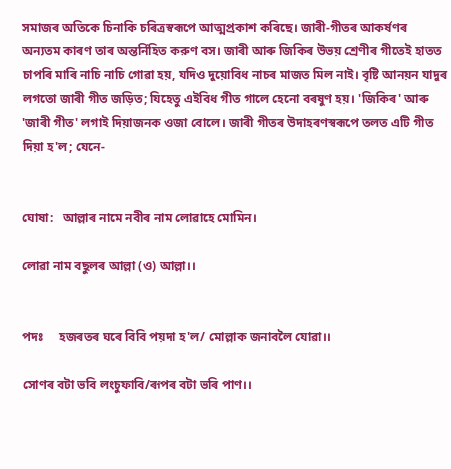সমাজৰ অতিকে চিনাকি চৰিত্ৰস্বৰূপে আত্মপ্রকাশ কৰিছে। জাৰী-গীতৰ আকৰ্ষণৰ অন্যতম কাৰণ তাৰ অন্তর্নিহিত করুণ বস। জাৰী আৰু জিকিৰ উভয় শ্রেণীৰ গীতেই হাতত চাপৰি মাৰি নাচি নাচি গোৱা হয়, যদিও দুয়োবিধ নাচৰ মাজত মিল নাই। বৃষ্টি আনয়ন যাদুৰ লগতো জাৰী গীত জড়িত; যিহেতু এইবিধ গীত গালে হেনো বৰষুণ হয়। 'জিকিৰ' আৰু 'জাৰী গীত' লগাই দিয়াজনক ওজা বোলে। জাৰী গীতৰ উদাহৰণস্বৰূপে তলত এটি গীত দিয়া হ'ল; যেনে-


ঘোষা:   আল্লাৰ নামে নবীৰ নাম লোৱাহে মোমিন।

লোৱা নাম বছুলৰ আল্লা (ও) আল্লা।।


পদঃ     হজৰতৰ ঘৰে বিবি পয়দা হ'ল/ মোল্লাক জনাবলৈ যোৱা।।

সোণৰ বটা ভবি লংচুফাবি/ৰূপৰ বটা ভৰি পাণ।।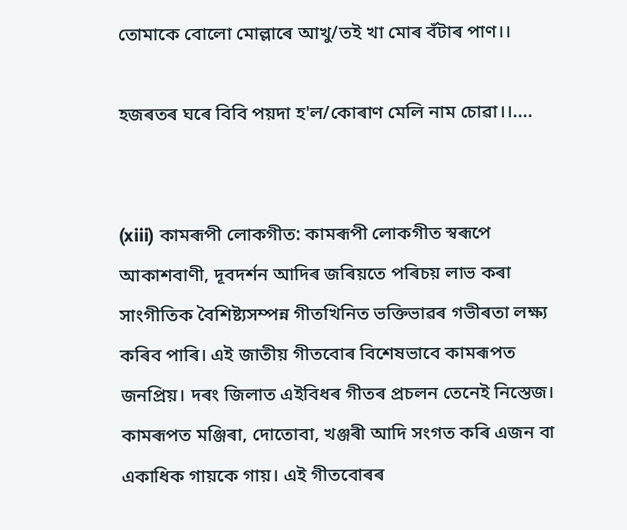তোমাকে বোলো মোল্লাৰে আখু/তই খা মোৰ বঁটাৰ পাণ।।

হজৰতৰ ঘৰে বিবি পয়দা হ'ল/কোৰাণ মেলি নাম চোৱা।।....


(xiii) কামৰূপী লোকগীত: কামৰূপী লোকগীত স্বৰূপে আকাশবাণী, দূবদর্শন আদিৰ জৰিয়তে পৰিচয় লাভ কৰা সাংগীতিক বৈশিষ্ট্যসম্পন্ন গীতখিনিত ভক্তিভাৱৰ গভীৰতা লক্ষ্য কৰিব পাৰি। এই জাতীয় গীতবোৰ বিশেষভাবে কামৰূপত জনপ্রিয়। দৰং জিলাত এইবিধৰ গীতৰ প্ৰচলন তেনেই নিস্তেজ। কামৰূপত মঞ্জিৰা, দোতোবা, খঞ্জৰী আদি সংগত কৰি এজন বা একাধিক গায়কে গায়। এই গীতবোৰৰ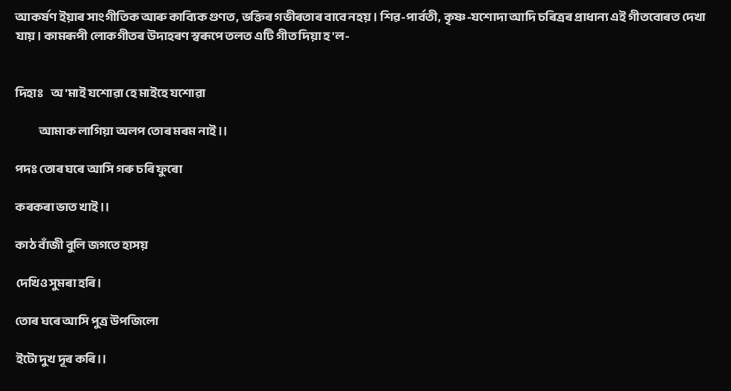আকৰ্ষণ ইয়াৰ সাংগীতিক আৰু কাব্যিক গুণত, ভক্তিৰ গভীৰতাৰ বাবে নহয়। শিৱ-পাৰ্বতী, কৃষ্ণ-যশোদা আদি চৰিত্ৰৰ প্রাধান্য এই গীতবোৰত দেখা যায়। কামৰূপী লোকগীতৰ উদাহৰণ স্বৰূপে তলত এটি গীত দিয়া হ'ল-


দিহাঃ    অ'মাই যশোৱা হে মাইহে যশোৱা

            আমাক লাগিয়া অলপ তোৰ মৰম নাই।।

পদঃ তোৰ ঘৰে আসি গৰু চৰি ফুৰো

কৰকৰা ভাত খাই।।

কাঠ বাঁজী বুলি জগতে হাসয়

দেখিও সুমৰা হৰি।

তোৰ ঘৰে আসি পুত্ৰ উপজিলো

ইটো দুখ দূৰ কৰি।।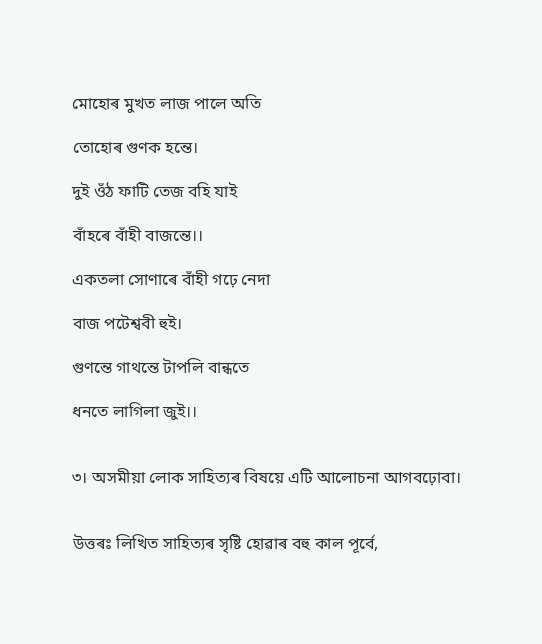মোহোৰ মুখত লাজ পালে অতি

তোহোৰ গুণক হন্তে।

দুই ওঁঠ ফাটি তেজ বহি যাই

বাঁহৰে বাঁহী বাজন্তে।।

একতলা সোণাৰে বাঁহী গঢ়ে নেদা

বাজ পটেশ্ববী হুই।

গুণন্তে গাথন্তে টাপলি বান্ধতে

ধনতে লাগিলা জুই।।


৩। অসমীয়া লোক সাহিত্যৰ বিষয়ে এটি আলোচনা আগবঢ়োবা।


উত্তৰঃ লিখিত সাহিত্যৰ সৃষ্টি হোৱাৰ বহু কাল পূর্বে,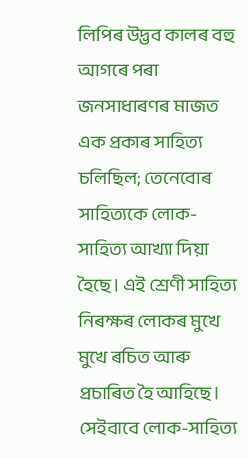লিপিৰ উদ্ভব কালৰ বহু আগৰে পৰা জনসাধাৰণৰ মাজত এক প্রকাৰ সাহিত্য চলিছিল; তেনেবোৰ সাহিত্যকে লোক-সাহিত্য আখ্যা দিয়া হৈছে। এই শ্রেণী সাহিত্য নিৰক্ষৰ লোকৰ মুখে মুখে ৰচিত আৰু প্ৰচাৰিত হৈ আহিছে। সেইবাবে লোক-সাহিত্য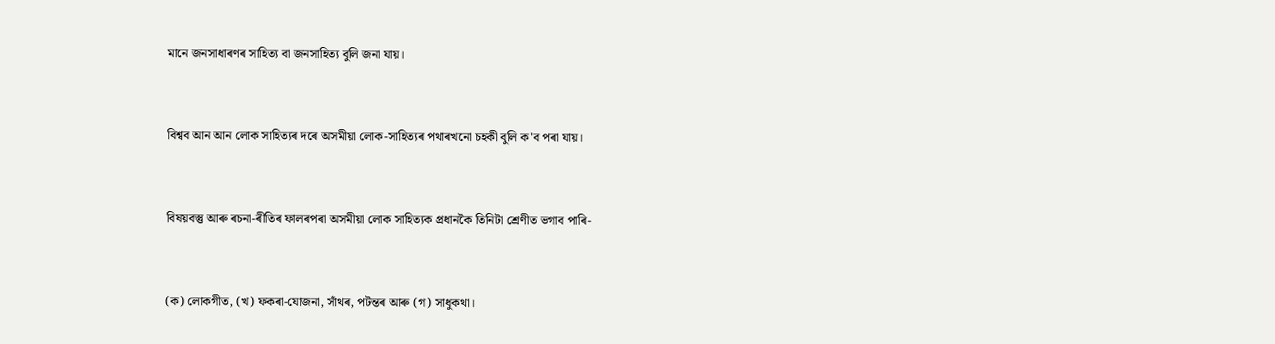মানে জনসাধাৰণৰ সাহিত্য বা জনসাহিত্য বুলি জনা যায়।


বিশ্বব আন আন লোক সাহিত্যৰ দৰে অসমীয়া লোক-সাহিত্যৰ পথাৰখনো চহকী বুলি ক'ব পৰা যায়।


বিষয়বস্তু আৰু ৰচনা-ৰীতিৰ ফালৰপৰা অসমীয়া লোক সাহিত্যক প্রধানকৈ তিনিটা শ্ৰেণীত ভগাব পাৰি-


(ক) লোকগীত, (খ) ফকৰা-যোজনা, সাঁথৰ, পটন্তৰ আৰু (গ) সাধুকথা।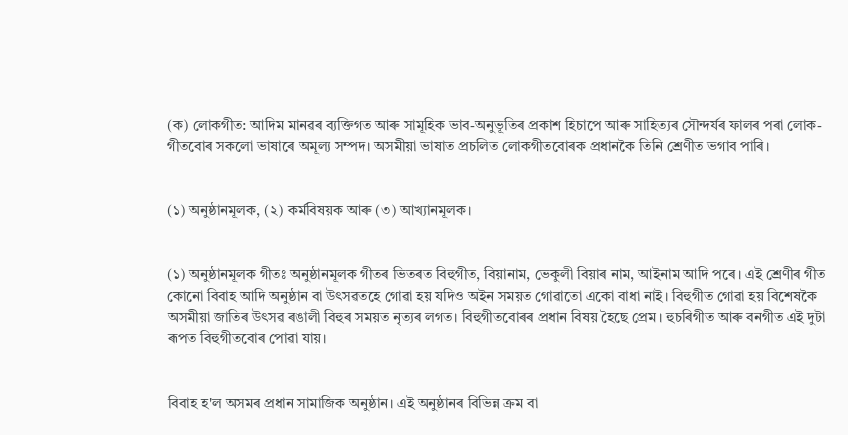(ক) লোকগীত: আদিম মানৱৰ ব্যক্তিগত আৰু সামূহিক ভাব-অনুভূতিৰ প্ৰকাশ হিচাপে আৰু সাহিত্যৰ সৌন্দৰ্যৰ ফালৰ পৰা লোক-গীতবোৰ সকলো ভাষাৰে অমূল্য সম্পদ। অসমীয়া ভাষাত প্রচলিত লোকগীতবোৰক প্ৰধানকৈ তিনি শ্রেণীত ভগাব পাৰি।


(১) অনুষ্ঠানমূলক, (২) কর্মবিষয়ক আৰু (৩) আখ্যানমূলক।


(১) অনুষ্ঠানমূলক গীতঃ অনুষ্ঠানমূলক গীতৰ ভিতৰত বিহুগীত, বিয়ানাম, ভেকুলী বিয়াৰ নাম, আইনাম আদি পৰে। এই শ্ৰেণীৰ গীত কোনো বিবাহ আদি অনুষ্ঠান বা উৎসৱতহে গোৱা হয় যদিও অইন সময়ত গোৱাতো একো বাধা নাই। বিহুগীত গোৱা হয় বিশেষকৈ অসমীয়া জাতিৰ উৎসৱ ৰঙালী বিহুৰ সময়ত নৃত্যৰ লগত। বিহুগীতবোৰৰ প্রধান বিষয় হৈছে প্রেম। হুচৰিগীত আৰু বনগীত এই দুটা ৰূপত বিহুগীতবোৰ পোৱা যায়।


বিবাহ হ'ল অসমৰ প্ৰধান সামাজিক অনুষ্ঠান। এই অনুষ্ঠানৰ বিভিন্ন ক্রম বা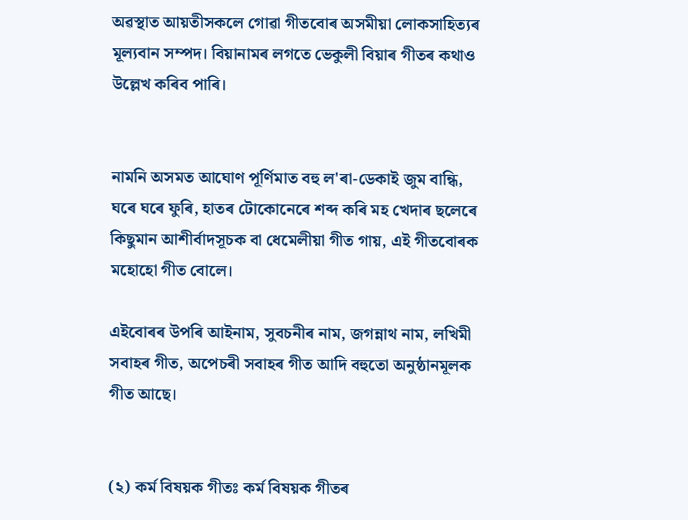অৱস্থাত আয়তীসকলে গোৱা গীতবোৰ অসমীয়া লোকসাহিত্যৰ মূল্যবান সম্পদ। বিয়ানামৰ লগতে ভেকুলী বিয়াৰ গীতৰ কথাও উল্লেখ কৰিব পাৰি।


নামনি অসমত আঘোণ পূর্ণিমাত বহু ল'ৰা-ডেকাই জুম বান্ধি, ঘৰে ঘৰে ফুৰি, হাতৰ টোকোনেৰে শব্দ কৰি মহ খেদাৰ ছলেৰে কিছুমান আশীর্বাদসূচক বা ধেমেলীয়া গীত গায়, এই গীতবোৰক মহোহো গীত বোলে।

এইবোৰৰ উপৰি আইনাম, সুবচনীৰ নাম, জগন্নাথ নাম, লখিমী সবাহৰ গীত, অপেচৰী সবাহৰ গীত আদি বহুতো অনুষ্ঠানমূলক গীত আছে।


(২) কর্ম বিষয়ক গীতঃ কর্ম বিষয়ক গীতৰ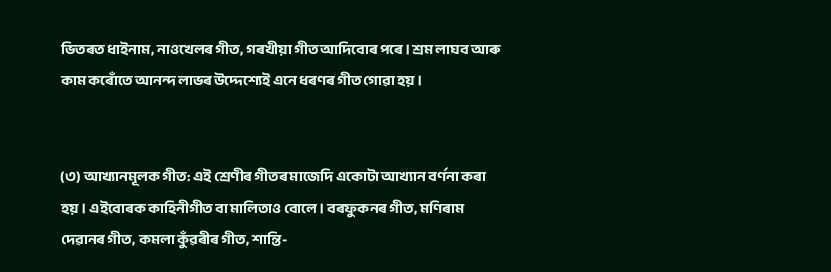ভিতৰত ধাইনাম, নাওখেলৰ গীত, গৰখীয়া গীত আদিবোৰ পৰে। শ্রম লাঘব আৰু কাম কৰোঁতে আনন্দ লাভৰ উদ্দেশ্যেই এনে ধৰণৰ গীত গোৱা হয়।


(৩) আখ্যানমূলক গীত: এই শ্ৰেণীৰ গীতৰ মাজেদি একোটা আখ্যান বর্ণনা কৰা হয়। এইবোৰক কাহিনীগীত বা মালিতাও বোলে। বৰফুকনৰ গীত, মণিৰাম দেৱানৰ গীত, কমলা কুঁৱৰীৰ গীত, শান্তি-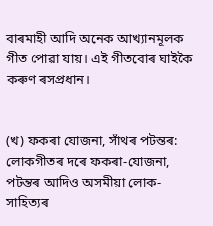বাৰমাহী আদি অনেক আখ্যানমূলক গীত পোৱা যায়। এই গীতবোৰ ঘাইকৈ কৰুণ ৰসপ্রধান।


(খ) ফকৰা যোজনা, সাঁথৰ পটন্তৰ: লোকগীতৰ দৰে ফকৰা-যোজনা, পটন্তৰ আদিও অসমীয়া লোক-সাহিত্যৰ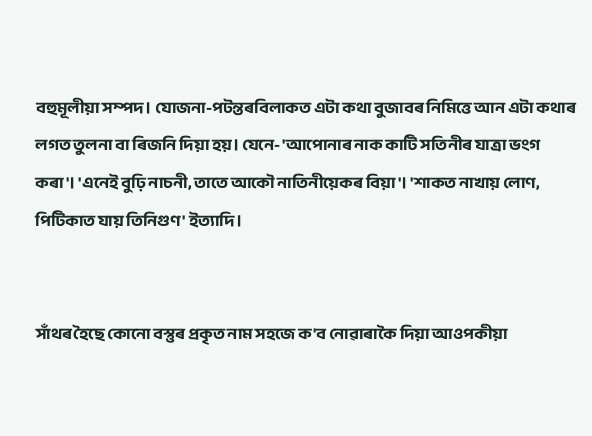বহুমূলীয়া সম্পদ। যোজনা-পটন্তৰবিলাকত এটা কথা বুজাবৰ নিমিত্তে আন এটা কথাৰ লগত তুলনা বা ৰিজনি দিয়া হয়। যেনে- 'আপোনাৰ নাক কাটি সতিনীৰ যাত্রা ভংগ কৰা'। 'এনেই বুঢ়ি নাচনী, তাতে আকৌ নাতিনীয়েকৰ বিয়া'। 'শাকত নাখায় লোণ, পিটিকাত যায় তিনিগুণ' ইত্যাদি।


সাঁথৰ হৈছে কোনো বস্তুৰ প্ৰকৃত নাম সহজে ক'ব নোৱাৰাকৈ দিয়া আওপকীয়া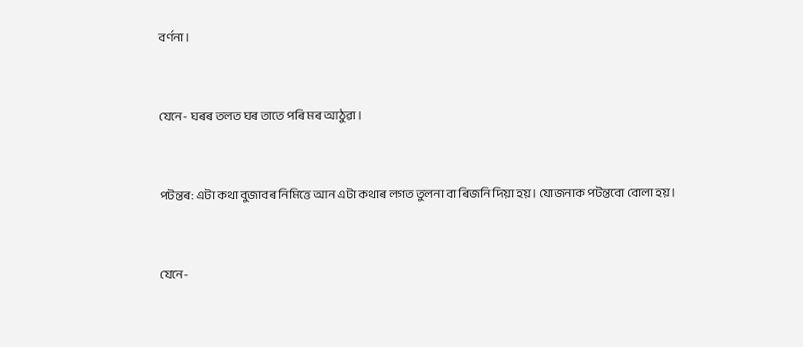বর্ণনা।


যেনে- ঘৰৰ তলত ঘৰ তাতে পৰি মৰ আঠুৱা।


পটন্তৰ: এটা কথা বুজাবৰ নিমিত্তে আন এটা কথাৰ লগত তুলনা বা ৰিজনি দিয়া হয়। যোজনাক পটন্তবো বোলা হয়।


যেনে-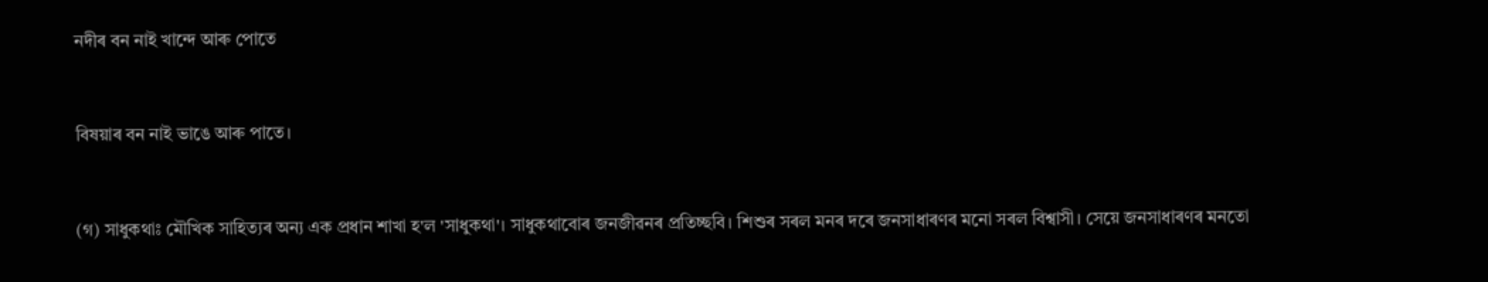নদীৰ বন নাই খান্দে আৰু পোতে


বিষয়াৰ বন নাই ভাঙে আৰু পাতে।


(গ) সাধুকথাঃ মৌখিক সাহিত্যৰ অন্য এক প্রধান শাখা হ'ল 'সাধুকথা'। সাধুকথাবোৰ জনজীৱনৰ প্রতিচ্ছবি। শিশুৰ সৰল মনৰ দৰে জনসাধাৰণৰ মনো সৰল বিশ্বাসী। সেয়ে জনসাধাৰণৰ মনতো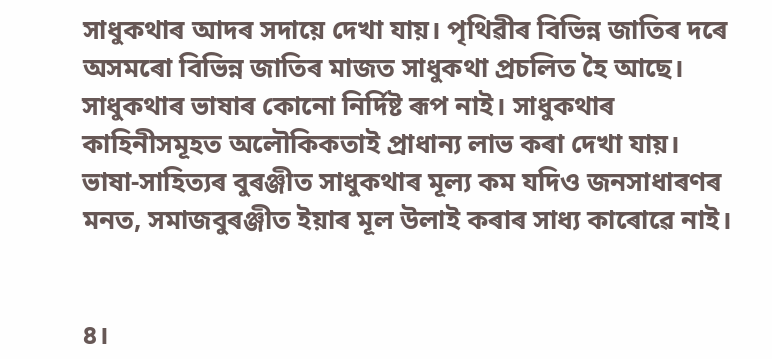সাধুকথাৰ আদৰ সদায়ে দেখা যায়। পৃথিৱীৰ বিভিন্ন জাতিৰ দৰে অসমৰো বিভিন্ন জাতিৰ মাজত সাধুকথা প্রচলিত হৈ আছে। সাধুকথাৰ ভাষাৰ কোনো নির্দিষ্ট ৰূপ নাই। সাধুকথাৰ কাহিনীসমূহত অলৌকিকতাই প্রাধান্য লাভ কৰা দেখা যায়। ভাষা-সাহিত্যৰ বুৰঞ্জীত সাধুকথাৰ মূল্য কম যদিও জনসাধাৰণৰ মনত, সমাজবুৰঞ্জীত ইয়াৰ মূল উলাই কৰাৰ সাধ্য কাৰোৱে নাই।


৪।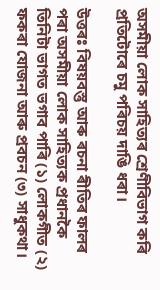অসমীয়া লোক সাহিত্যৰ শ্ৰেণীবিভাগ কৰি প্ৰতিটোৰে চমু পৰিচয় দাঙি ধৰা।

উত্তৰঃ বিষয়বস্তু আৰু ৰচনা ৰীতিৰ ফালৰ পৰা অসমীয়া লোক সাহিত্যক প্রধানকৈ তিনিটা ভাগত ভগাব পাৰি (১) লোকগীত (২) ফকৰা যোজনা আৰু প্রবচন (৩) সাধুকথা।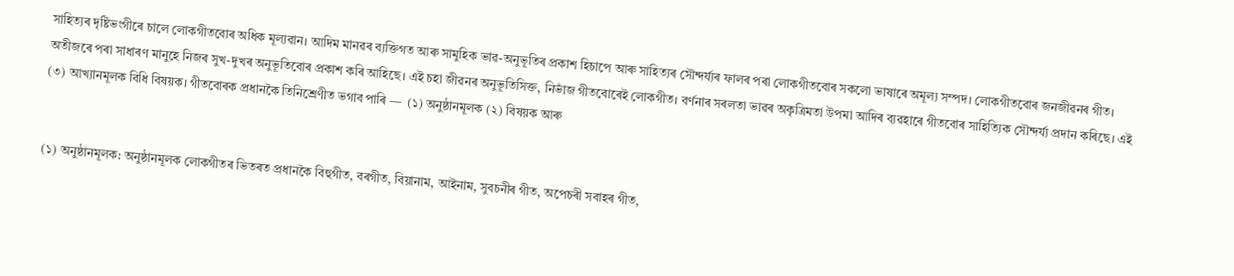সাহিত্যৰ দৃষ্টিভংগীৰে চালে লোকগীতবোৰ অধিক মূল্যৱান। আদিম মানৱৰ ব্যক্তিগত আৰু সামুহিক ভাৱ-অনুভূতিৰ প্ৰকাশ হিচাপে আৰু সাহিত্যৰ সৌন্দৰ্য্যৰ ফালৰ পৰা লোকগীতবোৰ সকলো ভাষাৰে অমূল্য সম্পদ। লোকগীতবোৰ জনজীৱনৰ গীত। অতীজৰে পৰা সাধাৰণ মানুহে নিজৰ সুখ-দুখৰ অনুভূতিবোৰ প্ৰকাশ কৰি আহিছে। এই চহা জীৱনৰ অনুভূতিসিক্ত, নিভাঁজ গীতবোৰেই লোকগীত। বৰ্ণনাৰ সৰলতা ভাৱৰ অকৃত্রিমতা উপমা আদিৰ ব্যৱহাৰে গীতবোৰ সাহিত্যিক সৌন্দৰ্য্য প্রদান কৰিছে। এই (৩) আখ্যানমূলক বিধি বিষয়ক। গীতবোৰক প্ৰধানকৈ তিনিশ্রেণীত ভগাব পাৰি —  (১) অনুষ্ঠানমূলক (২) বিষয়ক আৰু


(১) অনুষ্ঠানমূলক: অনুষ্ঠানমূলক লোকগীতৰ ভিতৰত প্ৰধানকৈ বিহুগীত, বৰগীত, বিয়ানাম, আইনাম, সুবচনীৰ গীত, অপেচৰী সবাহৰ গীত,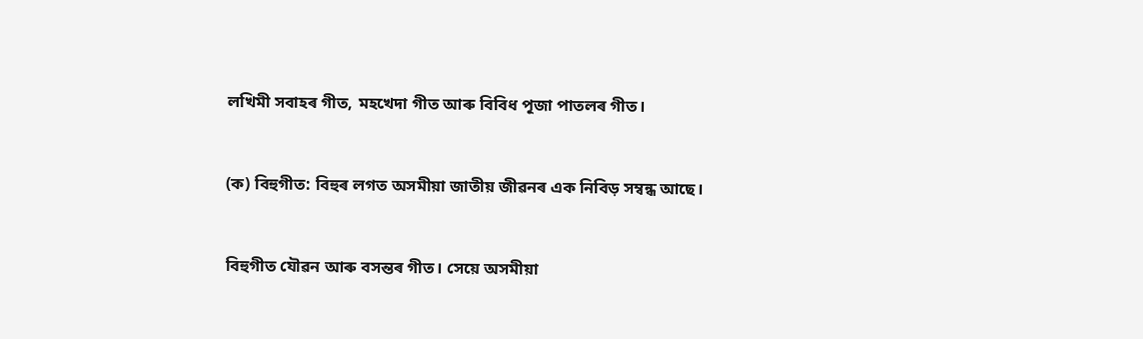লখিমী সবাহৰ গীত, মহখেদা গীত আৰু বিবিধ পূজা পাতলৰ গীত।


(ক) বিহুগীত: বিহুৰ লগত অসমীয়া জাতীয় জীৱনৰ এক নিবিড় সম্বন্ধ আছে।


বিহুগীত যৌৱন আৰু বসন্তৰ গীত। সেয়ে অসমীয়া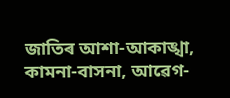জাতিৰ আশা-আকাঙ্খা, কামনা-বাসনা, আৱেগ-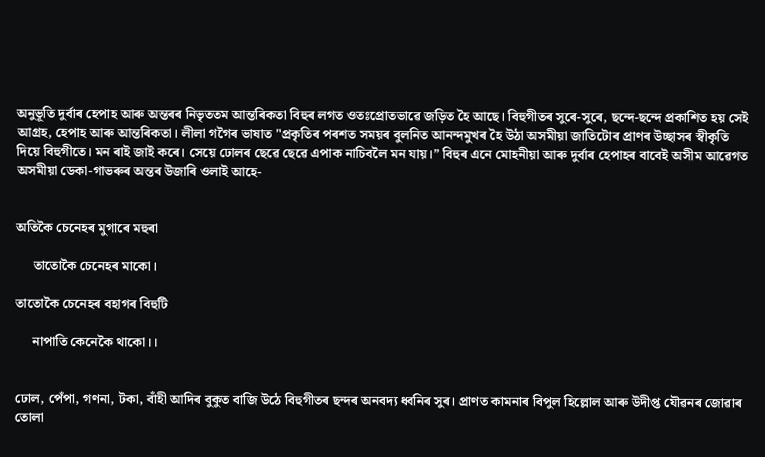অনুভূতি দুৰ্বাৰ হেপাহ আৰু অন্তৰৰ নিভৃততম আন্তৰিকতা বিহুৰ লগত ওতঃপ্রোতভাৱে জড়িত হৈ আছে। বিহুগীতৰ সুৰে-সুৰে, ছন্দে-ছন্দে প্রকাশিত হয় সেই আগ্রহ, হেপাহ আৰু আন্তৰিকতা। লীলা গগৈৰ ভাষাত "প্ৰকৃতিৰ পৰশত সময়ৰ বুলনিত আনন্দমুখৰ হৈ উঠা অসমীয়া জাতিটোৰ প্ৰাণৰ উচ্ছাসৰ স্বীকৃতি দিয়ে বিহুগীতে। মন ৰাই জাই কৰে। সেয়ে ঢোলৰ ছেৱে ছেৱে এপাক নাচিবলৈ মন যায়।” বিহুৰ এনে মোহনীয়া আৰু দুৰ্বাৰ হেপাহৰ বাবেই অসীম আৱেগত অসমীয়া ডেকা-গাভৰুৰ অন্তৰ উজাৰি ওলাই আহে-


অতিকৈ চেনেহৰ মুগাৰে মহুৰা

     তাতোকৈ চেনেহৰ মাকো।

তাতোকৈ চেনেহৰ বহাগৰ বিহুটি

     নাপাতি কেনেকৈ থাকো।।


ঢোল, পেঁপা, গণনা, টকা, বাঁহী আদিৰ বুকুত বাজি উঠে বিহুগীতৰ ছন্দৰ অনবদ্য ধ্বনিৰ সুৰ। প্ৰাণত কামনাৰ বিপুল হিল্লোল আৰু উদীপ্ত যৌৱনৰ জোৱাৰ তোলা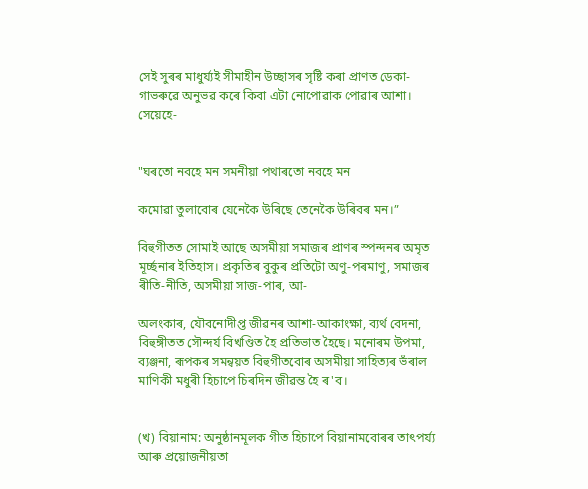সেই সুৰৰ মাধুৰ্য্যই সীমাহীন উচ্ছাসৰ সৃষ্টি কৰা প্ৰাণত ডেকা-গাভৰুৱে অনুভৱ কৰে কিবা এটা নোপোৱাক পোৱাৰ আশা। সেয়েহে-


"ঘৰতো নবহে মন সমনীয়া পথাৰতো নবহে মন

কমোৱা তুলাবোৰ যেনেকৈ উৰিছে তেনেকৈ উৰিবৰ মন।”

বিহুগীতত সোমাই আছে অসমীয়া সমাজৰ প্ৰাণৰ স্পন্দনৰ অমৃত মূৰ্চ্ছনাৰ ইতিহাস। প্ৰকৃতিৰ বুকুৰ প্ৰতিটো অণু-পৰমাণু, সমাজৰ ৰীতি-নীতি, অসমীয়া সাজ-পাৰ, আ-

অলংকাৰ, যৌবনোদীপ্ত জীৱনৰ আশা-আকাংক্ষা, ব্যর্থ বেদনা, বিহুঙ্গীতত সৌন্দর্য বিখণ্ডিত হৈ প্রতিভাত হৈছে। মনোৰম উপমা, ব্যঞ্জনা, ৰূপকৰ সমন্বয়ত বিহুগীতবোৰ অসমীয়া সাহিত্যৰ ভঁৰাল মাণিকী মধুৰী হিচাপে চিৰদিন জীৱন্ত হৈ ৰ'ব।


(খ) বিয়ানাম: অনুষ্ঠানমূলক গীত হিচাপে বিয়ানামবোৰৰ তাৎপৰ্য্য আৰু প্ৰয়োজনীয়তা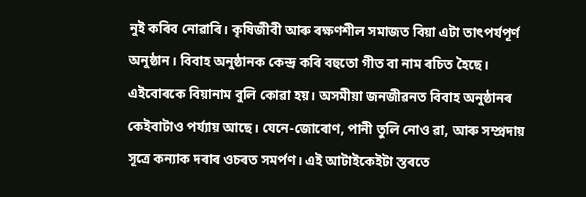নুই কৰিব নোৱাৰি। কৃষিজীবী আৰু ৰক্ষণশীল সমাজত বিয়া এটা তাৎপর্যপূর্ণ অনুষ্ঠান। বিবাহ অনুষ্ঠানক কেন্দ্ৰ কৰি বহুতো গীত বা নাম ৰচিত হৈছে। এইবোৰকে বিয়ানাম বুলি কোৱা হয়। অসমীয়া জনজীৱনত বিবাহ অনুষ্ঠানৰ কেইবাটাও পৰ্য্যায় আছে। যেনে-জোৰোণ, পানী তুলি নোও ৱা, আৰু সম্প্রদায় সূত্রে কন্যাক দৰাৰ ওচৰত সমর্পণ। এই আটাইকেইটা স্তৰতে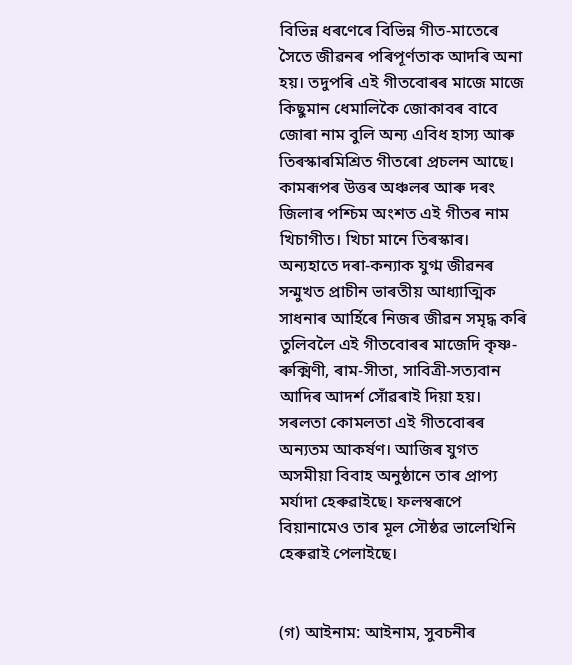বিভিন্ন ধৰণেৰে বিভিন্ন গীত-মাতেৰে সৈতে জীৱনৰ পৰিপূৰ্ণতাক আদৰি অনা হয়। তদুপৰি এই গীতবোৰৰ মাজে মাজে কিছুমান ধেমালিকৈ জোকাবৰ বাবে জোৰা নাম বুলি অন্য এবিধ হাস্য আৰু তিৰস্কাৰমিশ্রিত গীতৰো প্ৰচলন আছে। কামৰূপৰ উত্তৰ অঞ্চলৰ আৰু দৰং জিলাৰ পশ্চিম অংশত এই গীতৰ নাম খিচাগীত। খিচা মানে তিৰস্কাৰ। অন্যহাতে দৰা-কন্যাক যুগ্ম জীৱনৰ সন্মুখত প্রাচীন ভাৰতীয় আধ্যাত্মিক সাধনাৰ আৰ্হিৰে নিজৰ জীৱন সমৃদ্ধ কৰি তুলিবলৈ এই গীতবোৰৰ মাজেদি কৃষ্ণ-ৰুক্মিণী, ৰাম-সীতা, সাবিত্রী-সত্যবান আদিৰ আদৰ্শ সোঁৱৰাই দিয়া হয়। সৰলতা কোমলতা এই গীতবোৰৰ অন্যতম আকর্ষণ। আজিৰ যুগত অসমীয়া বিবাহ অনুষ্ঠানে তাৰ প্ৰাপ্য মর্যাদা হেৰুৱাইছে। ফলস্বৰূপে বিয়ানামেও তাৰ মূল সৌষ্ঠৱ ভালেখিনি হেৰুৱাই পেলাইছে।


(গ) আইনাম: আইনাম, সুবচনীৰ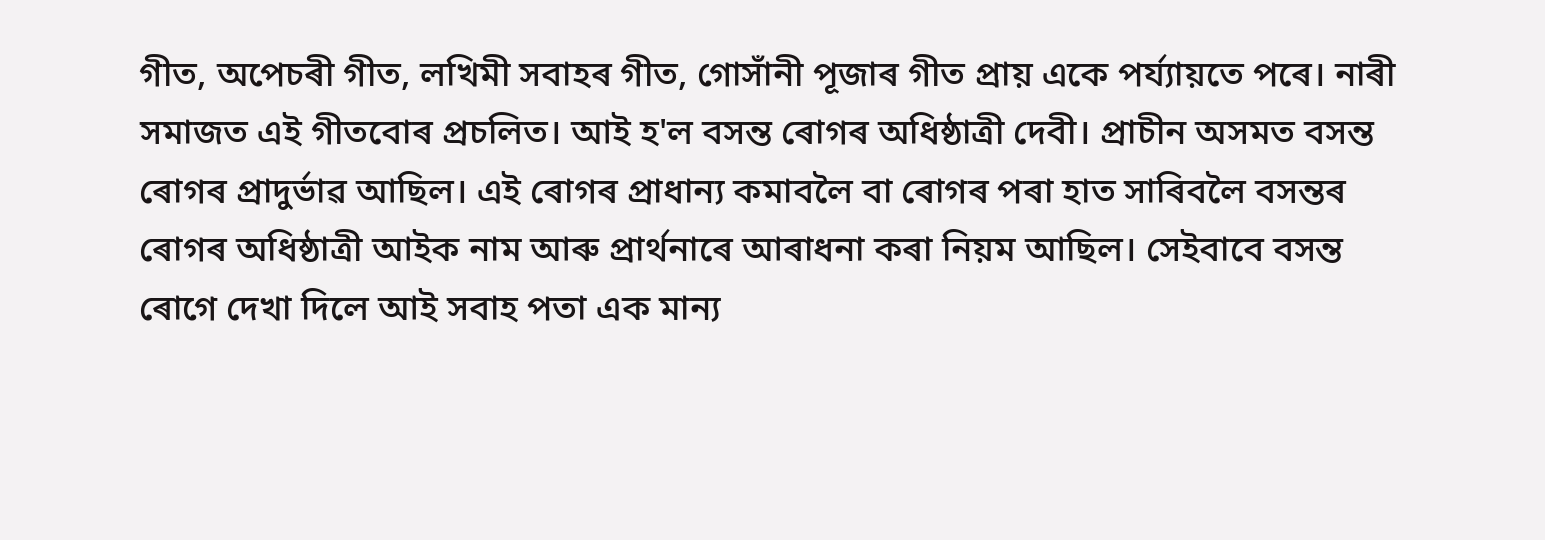গীত, অপেচৰী গীত, লখিমী সবাহৰ গীত, গোসাঁনী পূজাৰ গীত প্রায় একে পৰ্য্যায়তে পৰে। নাৰী সমাজত এই গীতবোৰ প্ৰচলিত। আই হ'ল বসন্ত ৰোগৰ অধিষ্ঠাত্রী দেবী। প্রাচীন অসমত বসন্ত ৰোগৰ প্ৰাদুৰ্ভাৱ আছিল। এই ৰোগৰ প্রাধান্য কমাবলৈ বা ৰোগৰ পৰা হাত সাৰিবলৈ বসন্তৰ ৰোগৰ অধিষ্ঠাত্রী আইক নাম আৰু প্ৰাৰ্থনাৰে আৰাধনা কৰা নিয়ম আছিল। সেইবাবে বসন্ত ৰোগে দেখা দিলে আই সবাহ পতা এক মান্য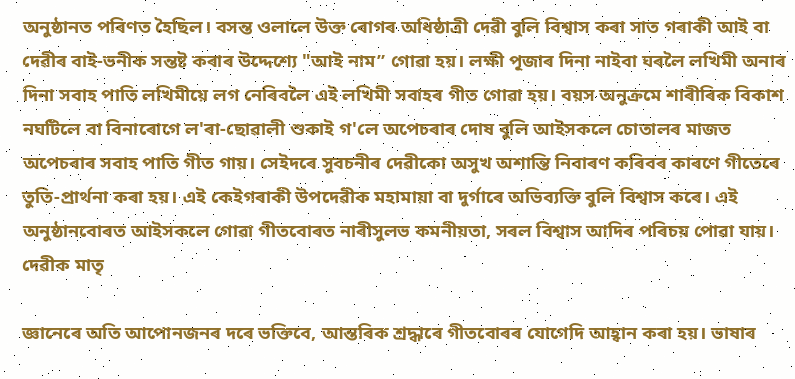অনুষ্ঠানত পৰিণত হৈছিল। বসন্ত ওলালে উক্ত ৰোগৰ অধিষ্ঠাত্রী দেৱী বুলি বিশ্বাস কৰা সাত গৰাকী আই বা দেৱীৰ বাই-ভনীক সন্তষ্ট কৰাৰ উদ্দেশ্যে "আই নাম” গোৱা হয়। লক্ষী পূজাৰ দিনা নাইবা ঘৰলৈ লখিমী অনাৰ দিনা সবাহ পাতি লখিমীয়ে লগ নেৰিবলৈ এই লখিমী সবাহৰ গীত গোৱা হয়। বয়স অনুক্রমে শাৰীৰিক বিকাশ নঘটিলে বা বিনাৰোগে ল'ৰা-ছোৱালী শুকাই গ'লে অপেচৰাৰ দোষ বুলি আইসকলে চোতালৰ মাজত অপেচৰাৰ সবাহ পাতি গীত গায়। সেইদৰে সুবচনীৰ দেৱীকো অসুখ অশান্তি নিবাৰণ কৰিবৰ কাৰণে গীতেৰে তুতি-প্ৰাৰ্থনা কৰা হয়। এই কেইগৰাকী উপদেৱীক মহামায়া বা দুর্গাৰে অভিব্যক্তি বুলি বিশ্বাস কৰে। এই অনুষ্ঠানবোৰত আইসকলে গোৱা গীতবোৰত নাৰীসুলভ কমনীয়তা, সৰল বিশ্বাস আদিৰ পৰিচয় পোৱা যায়। দেৱীক মাতৃ

জ্ঞানেৰে অতি আপোনজনৰ দৰে ভক্তিবে, আন্তৰিক শ্ৰদ্ধাৰে গীতবোৰৰ যোগেদি আহ্বান কৰা হয়। ভাষাৰ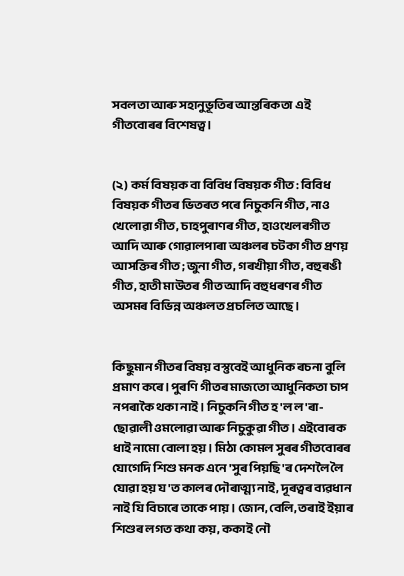সবলতা আৰু সহানুভূতিৰ আন্তৰিকতা এই গীতবোৰৰ বিশেষত্ব।


(২) কর্ম বিষয়ক বা বিবিধ বিষয়ক গীত: বিবিধ বিষয়ক গীতৰ ভিতৰত পৰে নিচুকনি গীত, নাও খেলোৱা গীত, চাহপুৰাণৰ গীত, হাওখেলৰগীত আদি আৰু গোৱালপাৰা অঞ্চলৰ চটকা গীত প্রণয় আসক্তিৰ গীত; জুনা গীত, গৰখীয়া গীত, বহুৰঙী গীত, হাতী মাউতৰ গীত আদি বহুধৰণৰ গীত অসমৰ বিভিন্ন অঞ্চলত প্রচলিত আছে।


কিছুমান গীতৰ বিষয় বস্তুবেই আধুনিক ৰচনা বুলি প্রমাণ কৰে। পুৰণি গীতৰ মাজতো আধুনিকতা চাপ নপৰাকৈ থকা নাই। নিচুকনি গীত হ'ল ল'ৰা-ছোৱালী ওমলোৱা আৰু নিচুকুৱা গীত। এইবোৰক ধাই নামো বোলা হয়। মিঠা কোমল সুৰৰ গীতবোৰৰ যোগেদি শিশু মনক এনে 'সুৰ পিয়ছি'ৰ দেশলৈ লৈ যোৱা হয় য'ত কালৰ দৌৰাত্ম্য নাই, দূৰত্বৰ ব্যৱধান নাই যি বিচাৰে তাকে পায়। জোন, বেলি, তৰাই ইয়াৰ শিশুৰ লগত কথা কয়, ককাই নৌ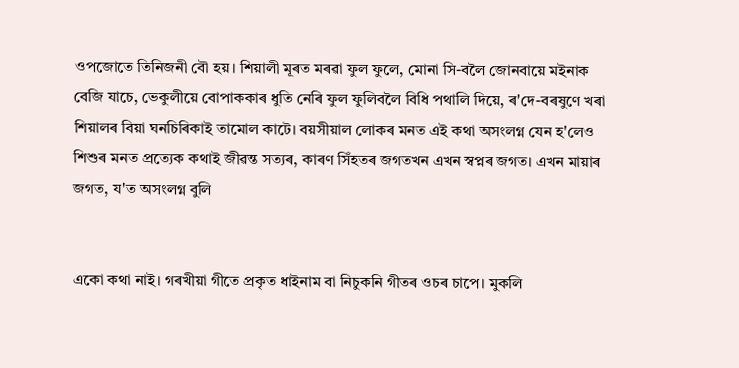ওপজোতে তিনিজনী বৌ হয়। শিয়ালী মূৰত মৰৱা ফুল ফুলে, মোনা সি-বলৈ জোনবায়ে মইনাক বেজি যাচে, ভেকুলীয়ে বোপাককাৰ ধুতি নেৰি ফুল ফুলিবলৈ বিধি পথালি দিয়ে, ৰ'দে-বৰষুণে খৰা শিয়ালৰ বিয়া ঘনচিৰিকাই তামোল কাটে। বয়সীয়াল লোকৰ মনত এই কথা অসংলগ্ন যেন হ'লেও শিশুৰ মনত প্রত্যেক কথাই জীৱন্ত সত্যৰ, কাৰণ সিঁহতৰ জগতখন এখন স্বপ্নৰ জগত। এখন মায়াৰ জগত, য'ত অসংলগ্ন বুলি


একো কথা নাই। গৰখীয়া গীতে প্রকৃত ধাইনাম বা নিচুকনি গীতৰ ওচৰ চাপে। মুকলি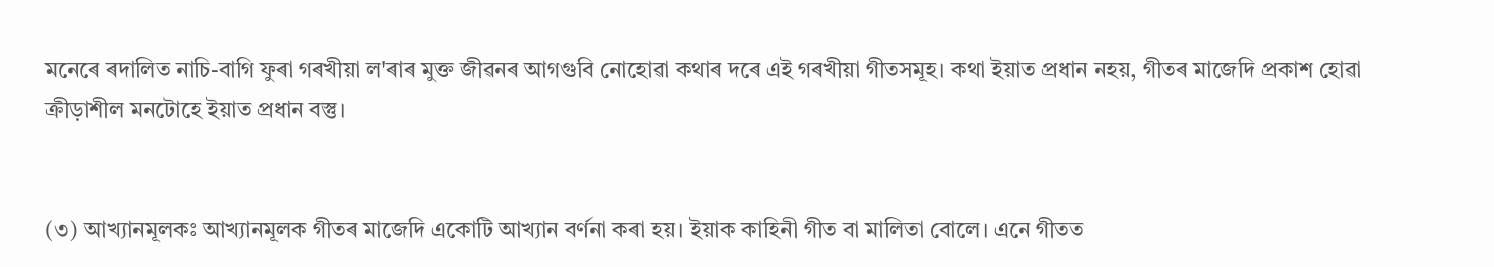মনেৰে ৰদালিত নাচি-বাগি ফুৰা গৰখীয়া ল'ৰাৰ মুক্ত জীৱনৰ আগগুবি নোহোৱা কথাৰ দৰে এই গৰখীয়া গীতসমূহ। কথা ইয়াত প্রধান নহয়, গীতৰ মাজেদি প্রকাশ হোৱা ক্রীড়াশীল মনটোহে ইয়াত প্রধান বস্তু।


(৩) আখ্যানমূলকঃ আখ্যানমূলক গীতৰ মাজেদি একোটি আখ্যান বর্ণনা কৰা হয়। ইয়াক কাহিনী গীত বা মালিতা বোলে। এনে গীতত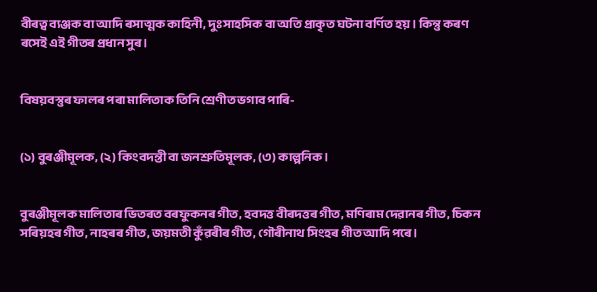বীৰত্ব ব্যঞ্জক বা আদি ৰসাত্মক কাহিনী, দুঃসাহসিক বা অতি প্রাকৃত ঘটনা বর্ণিত হয়। কিন্তু কৰণ ৰসেই এই গীতৰ প্রধান সুৰ।


বিষয়বস্তুৰ ফালৰ পৰা মালিতাক তিনি শ্রেণীত ভগাব পাৰি-


(১) বুৰঞ্জীমূলক, (২) কিংবদন্তী বা জনশ্রুতিমূলক, (৩) কাল্পনিক।


বুৰঞ্জীমূলক মালিতাৰ ভিতৰত বৰফুকনৰ গীত, হবদত্ত বীৰদত্তৰ গীত, মণিৰাম দেৱানৰ গীত, চিকন সৰিয়হৰ গীত, নাহৰৰ গীত, জয়মতী কুঁৱৰীৰ গীত, গৌৰীনাথ সিংহৰ গীত আদি পৰে।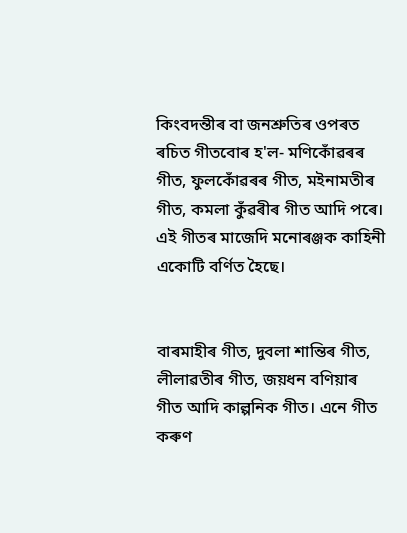কিংবদন্তীৰ বা জনশ্রুতিৰ ওপৰত ৰচিত গীতবোৰ হ'ল- মণিকোঁৱৰৰ গীত, ফুলকোঁৱৰৰ গীত, মইনামতীৰ গীত, কমলা কুঁৱৰীৰ গীত আদি পৰে। এই গীতৰ মাজেদি মনোৰঞ্জক কাহিনী একোটি বর্ণিত হৈছে।


বাৰমাহীৰ গীত, দুবলা শান্তিৰ গীত, লীলাৱতীৰ গীত, জয়ধন বণিয়াৰ গীত আদি কাল্পনিক গীত। এনে গীত কৰুণ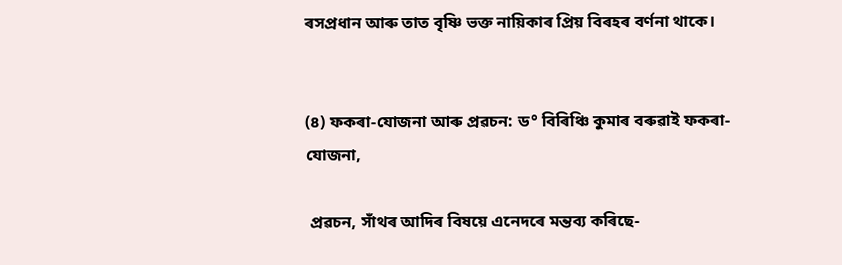ৰসপ্রধান আৰু তাত বৃষ্ণি ভক্ত নায়িকাৰ প্রিয় বিৰহৰ বর্ণনা থাকে।


(৪) ফকৰা-যোজনা আৰু প্ৰৱচন: ড° বিৰিঞ্চি কুমাৰ বৰুৱাই ফকৰা-যোজনা,

 প্ৰৱচন, সাঁথৰ আদিৰ বিষয়ে এনেদৰে মন্তব্য কৰিছে-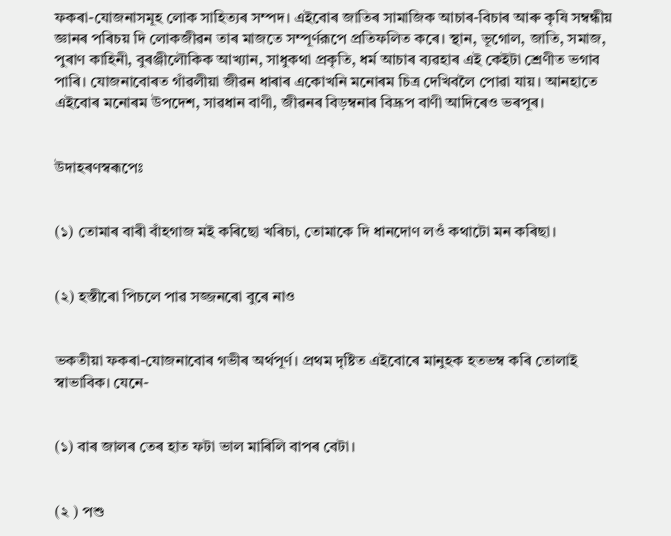ফকৰা-যোজনাসমূহ লোক সাহিত্যৰ সম্পদ। এইবোৰ জাতিৰ সামাজিক আচাৰ-বিচাৰ আৰু কৃষি সম্বন্ধীয় জ্ঞানৰ পৰিচয় দি লোকজীৱন তাৰ মাজতে সম্পূর্ণরূপে প্রতিফলিত কৰে। স্থান, ভূগোল, জাতি, সমাজ, পুৰাণ কাহিনী, বুৰঞ্জীলৌকিক আখ্যান, সাধুকথা প্রকৃতি, ধৰ্ম আচাৰ ব্যৱহাৰ এই কেইটা শ্ৰেণীত ভগাব পাৰি। যোজনাবোৰত গাঁৱলীয়া জীৱন ধাৰাৰ একোখনি মনোৰম চিত্র দেখিবলৈ পোৱা যায়। আনহাতে এইবোৰ মনোৰম উপদেশ, সাৱধান বাণী, জীৱনৰ বিড়ম্বনাৰ বিদ্রূপ বাণী আদিৰেও ভৰপূৰ।


উদাহৰণস্বৰূপেঃ


(১) তোমাৰ বাৰী বাঁহগাজ মই কৰিছো খৰিচা, তোমাকে দি ধানদোণ লওঁ কথাটো মন কৰিছা।


(২) হস্তীৰো পিচলে পাৱ সজ্জনৰো বুৰে নাও


ভকতীয়া ফকৰা-যোজনাবোৰ গভীৰ অৰ্থপূর্ণ। প্রথম দৃষ্টিত এইবোৰে মানুহক হতভম্ব কৰি তোলাই স্বাভাবিক। যেনে-


(১) বাৰ জালৰ তেৰ হাত ফটা ভাল মাৰিলি বাপৰ বেটা।


(২ ) পশু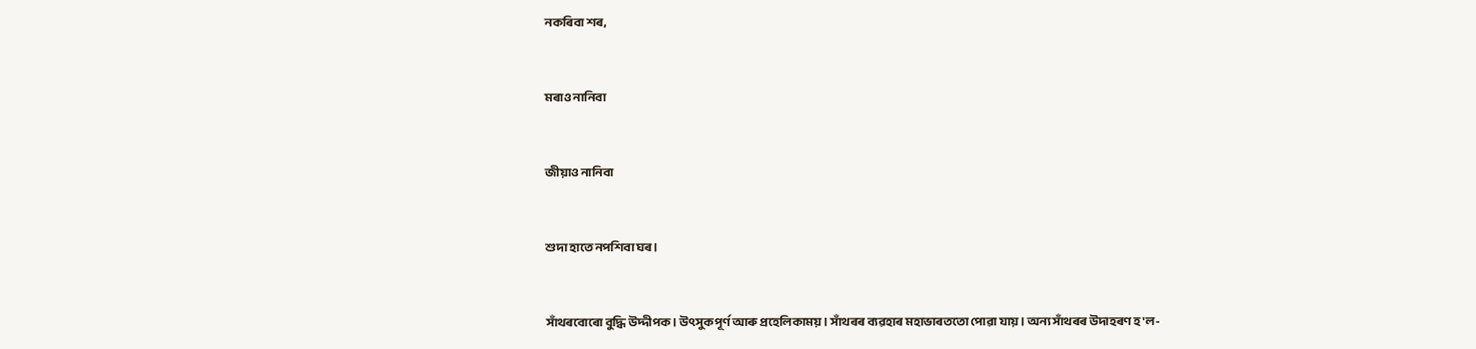নকৰিবা শৰ,


মৰাও নানিবা


জীয়াও নানিবা


শুদা হাতে নপশিবা ঘৰ।


সাঁথৰবোৰো বুদ্ধি উদ্দীপক। উৎসুকপূর্ণ আৰু প্রহেলিকাময়। সাঁথৰৰ ব্যৱহাৰ মহাভাৰততো পোৱা যায়। অন্য সাঁথৰৰ উদাহৰণ হ'ল-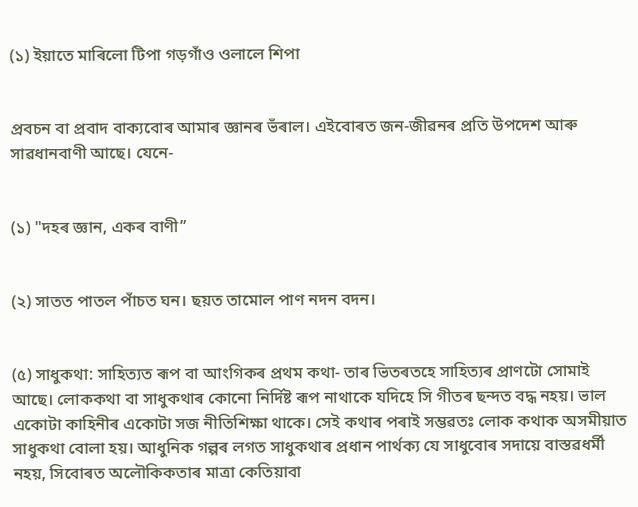(১) ইয়াতে মাৰিলো টিপা গড়গাঁও ওলালে শিপা


প্রবচন বা প্রবাদ বাক্যবোৰ আমাৰ জ্ঞানৰ ভঁৰাল। এইবোৰত জন-জীৱনৰ প্ৰতি উপদেশ আৰু সাৱধানবাণী আছে। যেনে-


(১) "দহৰ জ্ঞান, একৰ বাণী”


(২) সাতত পাতল পাঁচত ঘন। ছয়ত তামোল পাণ নদন বদন।


(৫) সাধুকথা: সাহিত্যত ৰূপ বা আংগিকৰ প্ৰথম কথা- তাৰ ভিতৰতহে সাহিত্যৰ প্রাণটো সোমাই আছে। লোককথা বা সাধুকথাৰ কোনো নির্দিষ্ট ৰূপ নাথাকে যদিহে সি গীতৰ ছন্দত বদ্ধ নহয়। ভাল একোটা কাহিনীৰ একোটা সজ নীতিশিক্ষা থাকে। সেই কথাৰ পৰাই সম্ভৱতঃ লোক কথাক অসমীয়াত সাধুকথা বোলা হয়। আধুনিক গল্পৰ লগত সাধুকথাৰ প্ৰধান পার্থক্য যে সাধুবোৰ সদায়ে বাস্তৱধর্মী নহয়, সিবোৰত অলৌকিকতাৰ মাত্ৰা কেতিয়াবা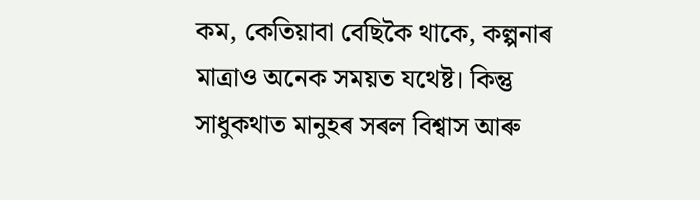কম, কেতিয়াবা বেছিকৈ থাকে, কল্পনাৰ মাত্রাও অনেক সময়ত যথেষ্ট। কিন্তু সাধুকথাত মানুহৰ সৰল বিশ্বাস আৰু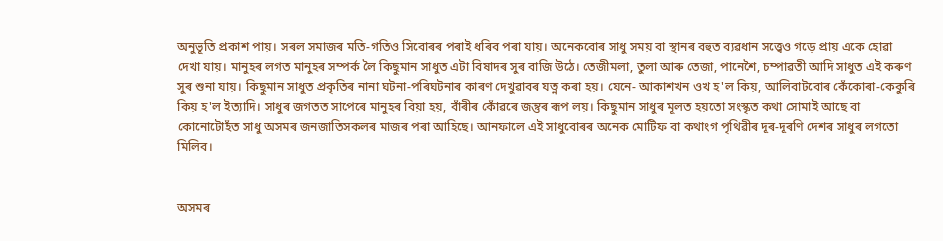অনুভূতি প্রকাশ পায়। সৰল সমাজৰ মতি-গতিও সিবোৰৰ পৰাই ধৰিব পৰা যায়। অনেকবোৰ সাধু সময় বা স্থানৰ বহুত ব্যৱধান সত্ত্বেও গড়ে প্রায় একে হোৱা দেখা যায়। মানুহৰ লগত মানুহৰ সম্পৰ্ক লৈ কিছুমান সাধুত এটা বিষাদৰ সুৰ বাজি উঠে। তেজীমলা, তুলা আৰু তেজা, পানেশৈ, চম্পাৱতী আদি সাধুত এই কৰুণ সুৰ শুনা যায়। কিছুমান সাধুত প্ৰকৃতিৰ নানা ঘটনা-পৰিঘটনাৰ কাৰণ দেখুৱাবৰ যত্ন কৰা হয়। যেনে- আকাশখন ওখ হ'ল কিয়, আলিবাটবোৰ কেঁকোৰা-কেকুৰি কিয় হ'ল ইত্যাদি। সাধুৰ জগতত সাপেৰে মানুহৰ বিয়া হয়, বাঁৰীৰ কোঁৱৰে জন্তুৰ ৰূপ লয়। কিছুমান সাধুৰ মূলত হয়তো সংস্কৃত কথা সোমাই আছে বা কোনোটোহঁত সাধু অসমৰ জনজাতিসকলৰ মাজৰ পৰা আহিছে। আনফালে এই সাধুবোৰৰ অনেক মোটিফ বা কথাংগ পৃথিৱীৰ দূৰ-দূৰণি দেশৰ সাধুৰ লগতো মিলিব।


অসমৰ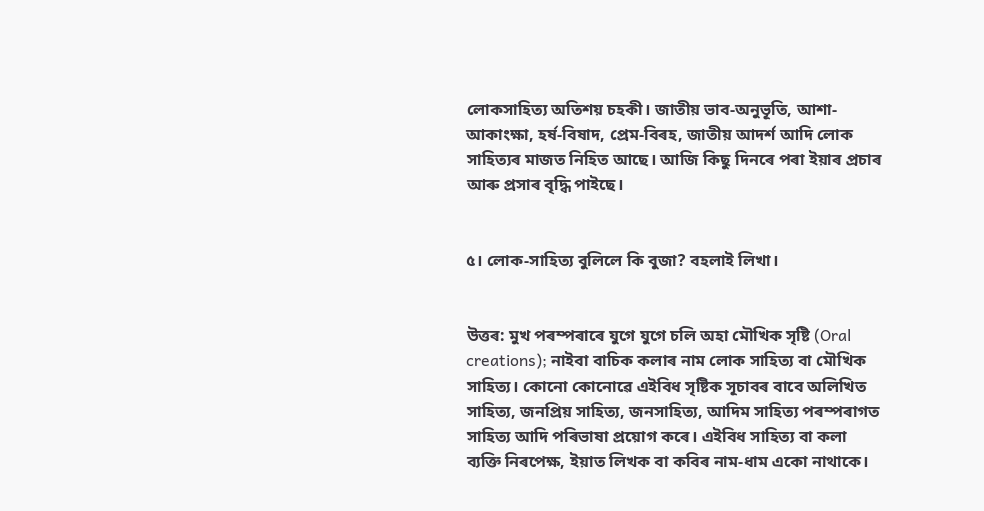লোকসাহিত্য অতিশয় চহকী। জাতীয় ভাব-অনুভূতি, আশা-আকাংক্ষা, হর্ষ-বিষাদ, প্রেম-বিৰহ, জাতীয় আদর্শ আদি লোক সাহিত্যৰ মাজত নিহিত আছে। আজি কিছু দিনৰে পৰা ইয়াৰ প্ৰচাৰ আৰু প্ৰসাৰ বৃদ্ধি পাইছে।


৫। লোক-সাহিত্য বুলিলে কি বুজা? বহলাই লিখা।


উত্তৰ: মুখ পৰম্পৰাৰে যুগে যুগে চলি অহা মৌখিক সৃষ্টি (Oral creations); নাইবা বাচিক কলাৰ নাম লোক সাহিত্য বা মৌখিক সাহিত্য। কোনো কোনোৱে এইবিধ সৃষ্টিক সূচাবৰ বাবে অলিখিত সাহিত্য, জনপ্রিয় সাহিত্য, জনসাহিত্য, আদিম সাহিত্য পৰম্পৰাগত সাহিত্য আদি পৰিভাষা প্রয়োগ কৰে। এইবিধ সাহিত্য বা কলা ব্যক্তি নিৰপেক্ষ, ইয়াত লিখক বা কবিৰ নাম-ধাম একো নাথাকে।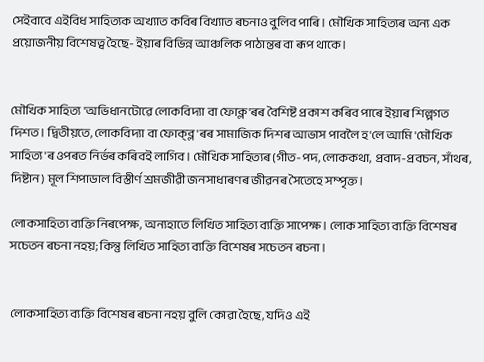সেইবাবে এইবিধ সাহিত্যক অখ্যাত কবিৰ বিখ্যাত ৰচনাও বুলিব পাৰি। মৌখিক সাহিত্যৰ অন্য এক প্রয়োজনীয় বিশেষত্ব হৈছে- ইয়াৰ বিভিন্ন আঞ্চলিক পাঠান্তৰ বা ৰূপ থাকে।


মৌখিক সাহিত্য 'অভিধানটোৱে লোকবিদ্যা বা ফোক্ল'ৰৰ বৈশিষ্ট প্রকাশ কৰিব পাৰে ইয়াৰ শিল্পগত দিশত। দ্বিতীয়তে, লোকবিদ্যা বা ফোক্‌ব্ল'ৰৰ সামাজিক দিশৰ আভাস পাবলৈ হ'লে আমি 'মৌখিক সাহিত্য'ৰ ওপৰত নিৰ্ভৰ কৰিবই লাগিব। মৌখিক সাহিত্যৰ (গীত-পদ, লোককথা, প্রবাদ-প্রবচন, সাঁথৰ, দিষ্টান) মূল শিপাডাল বিস্তীর্ণ শ্রমজীৱী জনসাধাৰণৰ জীৱনৰ সৈতেহে সম্পৃক্ত।

লোকসাহিত্য ব্যক্তি নিৰপেক্ষ, অন্যহাতে লিখিত সাহিত্য ব্যক্তি সাপেক্ষ। লোক সাহিত্য ব্যক্তি বিশেষৰ সচেতন ৰচনা নহয়; কিন্তু লিখিত সাহিত্য ব্যক্তি বিশেষৰ সচেতন ৰচনা।


লোকসাহিত্য ব্যক্তি বিশেষৰ ৰচনা নহয় বুলি কোৱা হৈছে, যদিও এই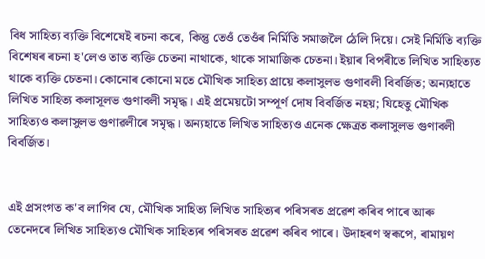বিধ সাহিত্য ব্যক্তি বিশেষেই ৰচনা কৰে, কিন্তু তেওঁ তেওঁৰ নির্মিতি সমাজলৈ ঠেলি দিয়ে। সেই নির্মিতি ব্যক্তি বিশেষৰ ৰচনা হ'লেও তাত ব্যক্তি চেতনা নাথাকে, থাকে সামাজিক চেতনা। ইয়াৰ বিপৰীতে লিখিত সাহিত্যত থাকে ব্যক্তি চেতনা। কোনোৰ কোনো মতে মৌখিক সাহিত্য প্রায়ে কলাসুলভ গুণাবলী বিবর্জিত; অন্যহাতে লিখিত সাহিত্য কলাসূলভ গুণাবলী সমৃদ্ধ। এই প্রমেয়টো সম্পূর্ণ দোষ বিবর্জিত নহয়; যিহেতু মৌখিক সাহিত্যও কলাসুলভ গুণাৱলীৰে সমৃদ্ধ। অন্যহাতে লিখিত সাহিত্যও এনেক ক্ষেত্রত কলাসুলভ গুণাবলী বিবর্জিত।


এই প্রসংগত ক'ব লাগিব যে, মৌখিক সাহিত্য লিখিত সাহিত্যৰ পৰিসৰত প্ৰৱেশ কৰিব পাৰে আৰু তেনেদৰে লিখিত সাহিত্যও মৌখিক সাহিত্যৰ পৰিসৰত প্ৰৱেশ কৰিব পাৰে। উদাহৰণ স্বৰূপে, ৰামায়ণ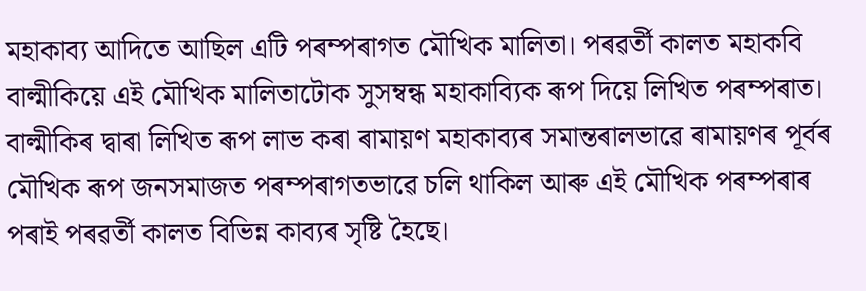মহাকাব্য আদিতে আছিল এটি পৰম্পৰাগত মৌখিক মালিতা। পৰৱৰ্তী কালত মহাকবি বাল্মীকিয়ে এই মৌখিক মালিতাটোক সুসম্বন্ধ মহাকাব্যিক ৰূপ দিয়ে লিখিত পৰম্পৰাত। বাল্মীকিৰ দ্বাৰা লিখিত ৰূপ লাভ কৰা ৰামায়ণ মহাকাব্যৰ সমান্তৰালভাৱে ৰামায়ণৰ পূৰ্বৰ মৌখিক ৰূপ জনসমাজত পৰম্পৰাগতভাৱে চলি থাকিল আৰু এই মৌখিক পৰম্পৰাৰ পৰাই পৰৱৰ্তী কালত বিভিন্ন কাব্যৰ সৃষ্টি হৈছে।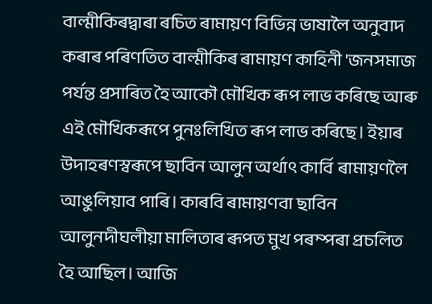বাল্মীকিৰদ্বাৰা ৰচিত ৰামায়ণ বিভিন্ন ভাষালৈ অনুবাদ কৰাৰ পৰিণতিত বাল্মীকিৰ ৰামায়ণ কাহিনী 'জনসমাজ পর্যন্ত প্ৰসাৰিত হৈ আকৌ মৌখিক ৰূপ লাভ কৰিছে আৰু এই মৌখিকৰূপে পুনঃলিখিত ৰূপ লাভ কৰিছে। ইয়াৰ উদাহৰণস্বৰূপে ছাবিন আলুন অৰ্থাৎ কাৰ্বি ৰামায়ণলৈ আঙুলিয়াব পাৰি। কাৰবি ৰামায়ণবা ছাবিন আলুনদীঘলীয়া মালিতাৰ ৰূপত মুখ পৰম্পৰা প্রচলিত হৈ আছিল। আজি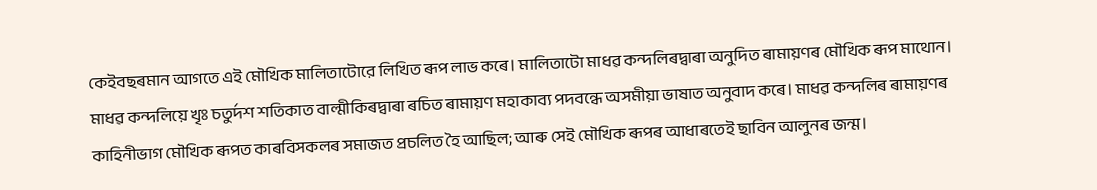কেইবছৰমান আগতে এই মৌখিক মালিতাটোরে লিখিত ৰূপ লাভ কৰে। মালিতাটো মাধৱ কন্দলিৰদ্বাৰা অনুদিত ৰামায়ণৰ মৌখিক ৰূপ মাথোন। মাধৱ কন্দলিয়ে খৃঃ চতুর্দশ শতিকাত বাল্মীকিৰদ্বাৰা ৰচিত ৰামায়ণ মহাকাব্য পদবন্ধে অসমীয়া ভাষাত অনুবাদ কৰে। মাধৱ কন্দলিৰ ৰামায়ণৰ কাহিনীভাগ মৌখিক ৰূপত কাৰবিসকলৰ সমাজত প্রচলিত হৈ আছিল; আৰু সেই মৌখিক ৰূপৰ আধাৰতেই ছাবিন আলুনৰ জন্ম।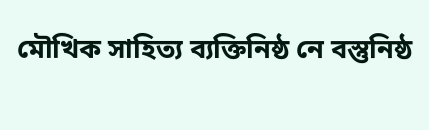মৌখিক সাহিত্য ব্যক্তিনিষ্ঠ নে বস্তুনিষ্ঠ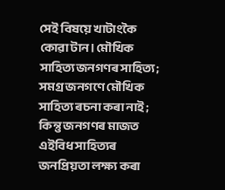সেই বিষয়ে খাটাংকৈ কোৱা টান। মৌখিক সাহিত্য জনগণৰ সাহিত্য; সমগ্র জনগণে মৌখিক সাহিত্য ৰচনা কৰা নাই; কিন্তু জনগণৰ মাজত এইবিধ সাহিত্যৰ জনপ্রিয়তা লক্ষ্য কৰা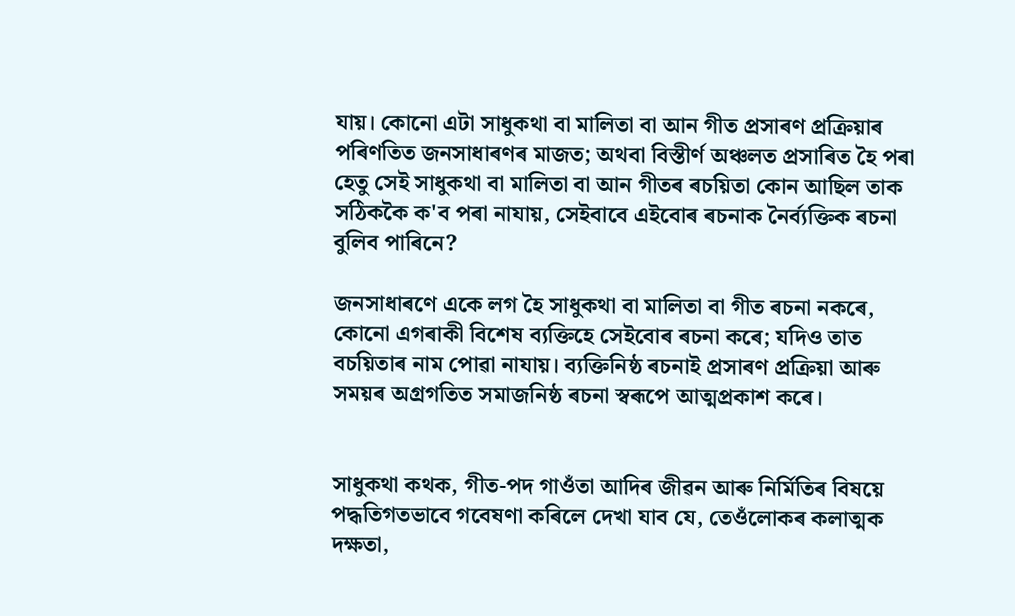যায়। কোনো এটা সাধুকথা বা মালিতা বা আন গীত প্ৰসাৰণ প্ৰক্ৰিয়াৰ পৰিণতিত জনসাধাৰণৰ মাজত; অথবা বিস্তীর্ণ অঞ্চলত প্ৰসাৰিত হৈ পৰা হেতু সেই সাধুকথা বা মালিতা বা আন গীতৰ ৰচয়িতা কোন আছিল তাক সঠিককৈ ক'ব পৰা নাযায়, সেইবাবে এইবোৰ ৰচনাক নৈর্ব্যক্তিক ৰচনা বুলিব পাৰিনে?

জনসাধাৰণে একে লগ হৈ সাধুকথা বা মালিতা বা গীত ৰচনা নকৰে, কোনো এগৰাকী বিশেষ ব্যক্তিহে সেইবোৰ ৰচনা কৰে; যদিও তাত বচয়িতাৰ নাম পোৱা নাযায়। ব্যক্তিনিষ্ঠ ৰচনাই প্ৰসাৰণ প্ৰক্ৰিয়া আৰু সময়ৰ অগ্রগতিত সমাজনিষ্ঠ ৰচনা স্বৰূপে আত্মপ্রকাশ কৰে।


সাধুকথা কথক, গীত-পদ গাওঁতা আদিৰ জীৱন আৰু নির্মিতিৰ বিষয়ে পদ্ধতিগতভাবে গবেষণা কৰিলে দেখা যাব যে, তেওঁলোকৰ কলাত্মক দক্ষতা,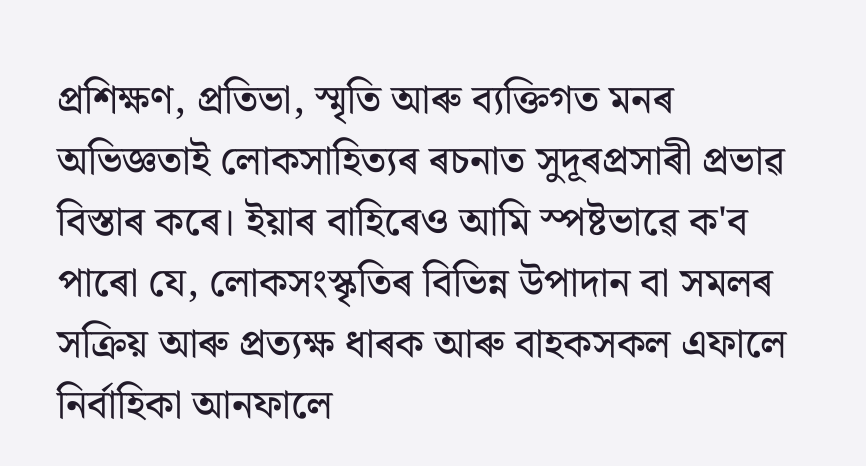প্রশিক্ষণ, প্রতিভা, স্মৃতি আৰু ব্যক্তিগত মনৰ অভিজ্ঞতাই লোকসাহিত্যৰ ৰচনাত সুদূৰপ্ৰসাৰী প্ৰভাৱ বিস্তাৰ কৰে। ইয়াৰ বাহিৰেও আমি স্পষ্টভাৱে ক'ব পাৰো যে, লোকসংস্কৃতিৰ বিভিন্ন উপাদান বা সমলৰ সক্ৰিয় আৰু প্ৰত্যক্ষ ধাৰক আৰু বাহকসকল এফালে নির্বাহিকা আনফালে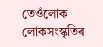তেওঁলোক লোকসংস্কৃতিৰ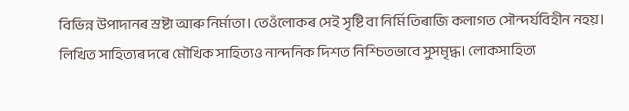বিভিন্ন উপাদানৰ স্ৰষ্টা আৰু নিৰ্মাতা। তেওঁলোকৰ সেই সৃষ্টি বা নির্মিতিৰাজি কলাগত সৌন্দর্যবিহীন নহয়। লিখিত সাহিত্যৰ দৰে মৌখিক সাহিত্যও নান্দনিক দিশত নিশ্চিতভাবে সুসমৃদ্ধ। লোকসাহিত্য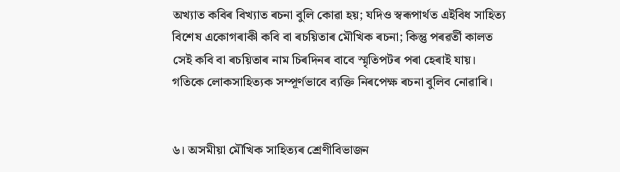অখ্যাত কবিৰ বিখ্যাত ৰচনা বুলি কোৱা হয়; যদিও স্বৰূপাৰ্থত এইবিধ সাহিত্য বিশেষ একোগৰাকী কবি বা ৰচয়িতাৰ মৌখিক ৰচনা; কিন্তু পৰৱৰ্তী কালত সেই কবি বা ৰচয়িতাৰ নাম চিৰদিনৰ বাবে স্মৃতিপটৰ পৰা হেৰাই যায়। গতিকে লোকসাহিত্যক সম্পূর্ণভাবে ব্যক্তি নিৰপেক্ষ ৰচনা বুলিব নোৱাৰি।


৬। অসমীয়া মৌখিক সাহিত্যৰ শ্ৰেণীবিভাজন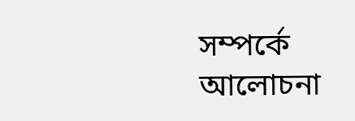সম্পর্কে আলোচনা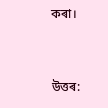কৰা।


উত্তৰ: